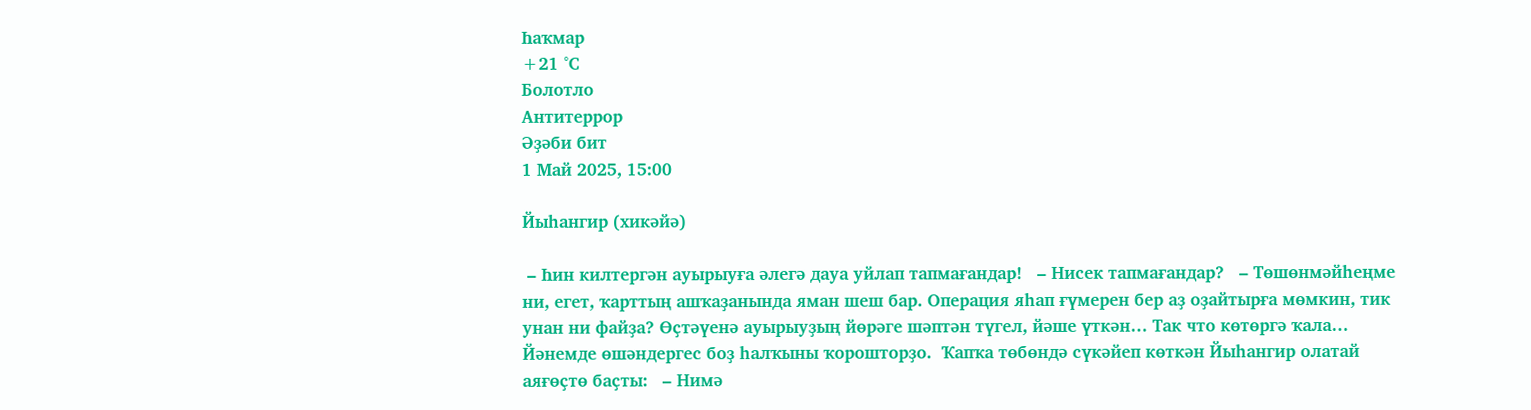Һаҡмар
+21 °С
Болотло
Антитеррор
Әҙәби бит
1 Май 2025, 15:00

Йыһангир (хикәйә)

 – Һин килтергән ауырыуға әлегә дауа уйлап тапмағандар!   – Нисек тапмағандар?   – Төшөнмәйһеңме ни, егет, ҡарттың ашҡаҙанында яман шеш бар. Операция яһап ғүмерен бер аҙ оҙайтырға мөмкин, тик унан ни файҙа? Өҫтәүенә ауырыуҙың йөрәге шәптән түгел, йәше үткән… Так что көтөргә ҡала…  Йәнемде өшәндергес боҙ һалҡыны ҡорошторҙо.  Ҡапҡа төбөндә сүкәйеп көткән Йыһангир олатай аяғөҫтө баҫты:   – Нимә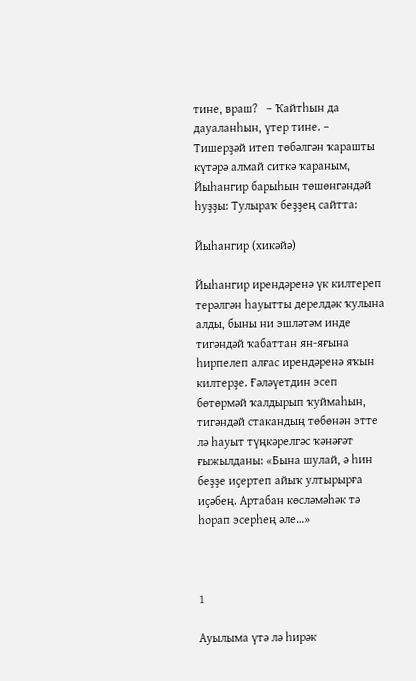тине, враш?   – Ҡайтһын да дауаланһын, үтер тине. – Тишерҙәй итеп төбәлгән ҡарашты күтәрә алмай ситкә ҡараным, Йыһангир барыһын төшөнгәндәй һуҙҙы: Тулыраҡ беҙҙең сайтта:

Йыһангир (хикәйә)

Йыһангир ирендәренә үк килтереп терәлгән һауытты дерелдәк ҡулына алды, быны ни эшләтәм инде тигәндәй ҡабаттан ян-яғына һирпелеп алғас ирендәренә яҡын килтерҙе. Ғәләүетдин эсеп бөтөрмәй ҡалдырып ҡуймаһын, тигәндәй стакандың төбөнән этте лә һауыт түңкәрелгәс ҡәнәғәт ғыжылданы: «Бына шулай, ә һин беҙҙе иҫертеп айыҡ ултырырға иҫәбең. Артабан көсләмәһәк тә һорап эсерһең әле…»



1

Ауылыма үтә лә һирәк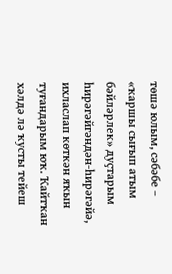төшә юлым, сәбәбе – «ҡаршы сығып атым бәйләрлек» дуҫтарым һирәгәйгәндән-һирәгәйә, ихласлап көткән яҡын туғандарым юҡ. Ҡайтҡан хәлдә лә ҡусты тейеш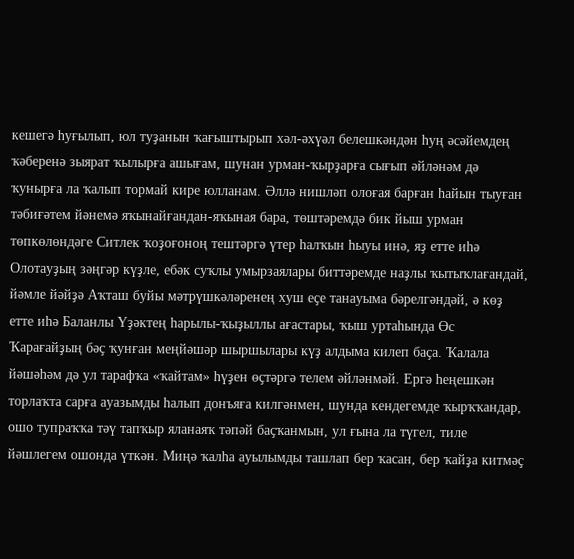кешегә һуғылып, юл туҙанын ҡағыштырып хәл-әхүәл белешкәндән һуң әсәйемдең ҡәберенә зыярат ҡылырға ашығам, шунан урман-ҡырҙарға сығып әйләнәм дә ҡунырға ла ҡалып тормай кире юлланам. Әллә нишләп олоғая барған һайын тыуған тәбиғәтем йәнемә яҡынайғандан-яҡыная бара, төштәремдә бик йыш урман төпкөлөндәге Ситлек ҡоҙоғоноң тештәргә үтер һалҡын һыуы инә, яҙ етте иһә Олотауҙың зәңгәр күҙле, ебәк суҡлы умырзаялары биттәремде наҙлы ҡытыҡлағандай, йәмле йәйҙә Аҡташ буйы мәтрүшкәләренең хуш еҫе танауыма бәрелгәндәй, ә көҙ етте иһә Баланлы Үҙәктең һарылы-ҡыҙыллы ағастары, ҡыш уртаһында Өс Ҡарағайҙың бәҫ ҡунған меңйәшәр шыршылары күҙ алдыма килеп баҫа. Ҡалала йәшәһәм дә ул тарафҡа «ҡайтам» һүҙен өҫтәргә телем әйләнмәй. Ергә һеңешкән торлаҡта сарға ауазымды һалып донъяға килгәнмен, шунда кендегемде ҡырҡҡандар, ошо тупраҡҡа тәү тапҡыр яланаяҡ тәпәй баҫҡанмын, ул ғына ла түгел, тиле йәшлегем ошонда үткән. Миңә ҡалһа ауылымды ташлап бер ҡасан, бер ҡайҙа китмәҫ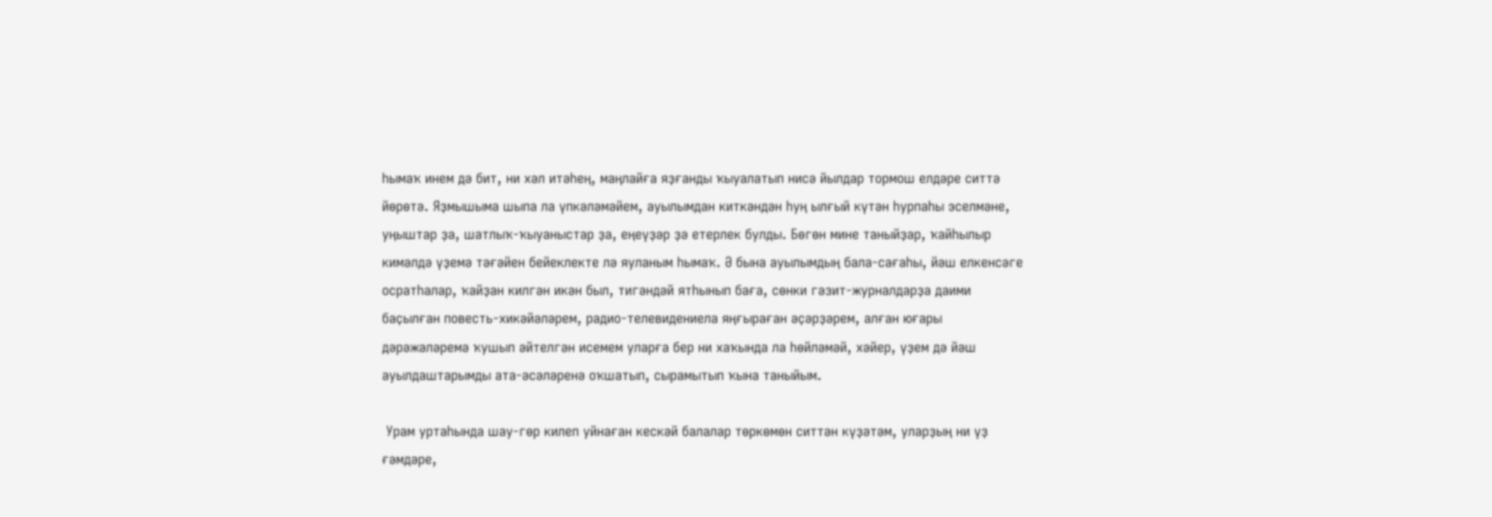һымаҡ инем дә бит, ни хәл итәһең, маңлайға яҙғанды ҡыуалатып нисә йылдар тормош елдәре ситтә йөрөтә. Яҙмышыма шыпа ла үпкәләмәйем, ауылымдан киткәндән һуң ылғый күтән һурпаһы эселмәне, уңыштар ҙа, шатлыҡ-ҡыуаныстар ҙа, еңеүҙәр ҙә етерлек булды. Бөгөн мине таныйҙар, ҡайһылыр кимәлдә үҙемә тәғәйен бейеклекте лә яуланым һымаҡ. Ә бына ауылымдың бала-сағаһы, йәш елкенсәге осратһалар, ҡайҙан килгән икән был, тигәндәй ятһынып баға, сөнки гәзит-журналдарҙа даими баҫылған повесть-хикәйәләрем, радио-телевидениела яңғыраған әҫәрҙәрем, алған юғары дәрәжәләремә ҡушып әйтелгән исемем уларға бер ни хаҡында ла һөйләмәй, хәйер, үҙем дә йәш ауылдаштарымды ата-әсәләренә оҡшатып, сырамытып ҡына таныйым.

 Урам уртаһында шау-гөр килеп уйнаған кескәй балалар төркөмөн ситтән күҙәтәм, уларҙың ни үҙ ғәмдәре,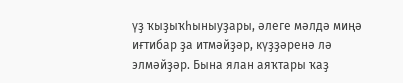үҙ ҡыҙыҡһыныуҙары, әлеге мәлдә миңә иғтибар ҙа итмәйҙәр, күҙҙәренә лә элмәйҙәр. Бына ялан аяҡтары ҡаҙ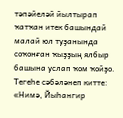тәпәйеләй йылтырап ҡатҡан итек башындай малай юл туҙанында соҡонған ҡыҙҙың ялбыр башына услап ҡом ҡойҙо. Тегеһе сәбәләнеп китте: «Нимә, Йыһангир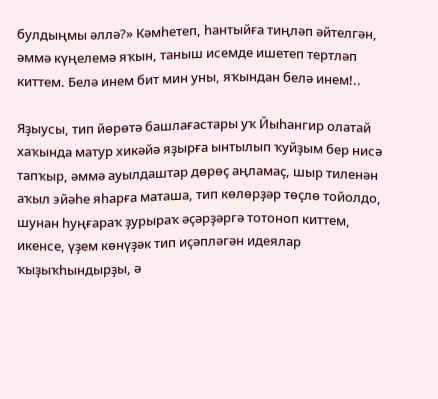булдыңмы әллә?» Кәмһетеп, һантыйға тиңләп әйтелгән, әммә күңелемә яҡын, таныш исемде ишетеп тертләп киттем. Белә инем бит мин уны, яҡындан белә инем!..

Яҙыусы, тип йөрөтә башлағастары уҡ Йыһангир олатай хаҡында матур хикәйә яҙырға ынтылып ҡуйҙым бер нисә тапҡыр, әммә ауылдаштар дөрөҫ аңламаҫ, шыр тиленән аҡыл эйәһе яһарға маташа, тип көлөрҙәр төҫлө тойолдо, шунан һуңғараҡ ҙурыраҡ әҫәрҙәргә тотоноп киттем, икенсе, үҙем көнүҙәк тип иҫәпләгән идеялар ҡыҙыҡһындырҙы, ә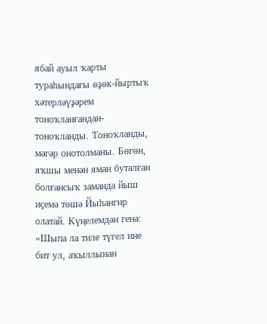ябай ауыл ҡарты тураһындағы өҙөк-йыртыҡ хәтерләүҙәрем тоноҡланғандан-тоноҡланды. Тоноҡланды, мәгәр онотолманы. Бөгөн, яҡшы менән яман буталған болғансыҡ заманда йыш иҫемә төшә Йыһангир олатай. Күңелемдән генә: «Шыпа ла тиле түгел ине бит ул, аҡыллынан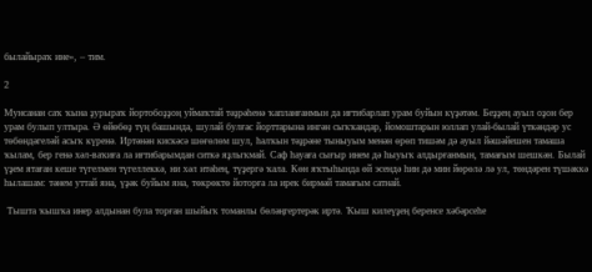былайыраҡ ине», – тим.

2

Мунсанан саҡ ҡына ҙурыраҡ йортобоҙҙоң уймаҡтай тәҙрәһенә ҡапланғанмын да иғтибарлап урам буйын күҙәтәм. Беҙҙең ауыл оҙон бер урам булып ултыра. Ә өйөбөҙ түң башында, шулай булғас йорттарына ингән сыҡҡандар, йомоштарын юллап улай-былай үткәндәр ус төбөндәгеләй асыҡ күренә. Иртәнән кискәсә шөғөлөм шул, һалҡын тәҙрәне тыныуым менән өрөп тишәм дә ауыл йәшәйешен тамаша ҡылам, бер генә хәл-ваҡиға ла иғтибарымдан ситкә яҙлыҡмай. Саф һауаға сығыр инем дә һыуыҡ алдырғанмын, тамағым шешкән. Былай үҙем ятаған кеше түгелмен түгеллеккә, ни хәл итәһең, түҙергә ҡала. Көн яҡтыһында өй эсендә һин дә мин йөрөлә лә ул, төндәрен түшәккә һылашам: тәнем уттай яна, үҙәк буйым яна, төкрөктө йоторға ла ирек бирмәй тамағым сатнай.

 Тышта ҡышҡа инер алдынан була торған шыйыҡ томанлы бөләңгертерәк иртә. Ҡыш килеүҙең беренсе хәбәрсеһе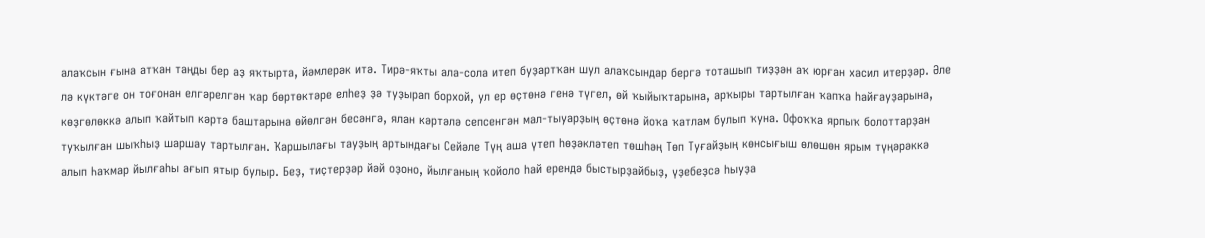алаҡсын ғына атҡан таңды бер аҙ яҡтырта, йәмлерәк итә. Тирә-яҡты ала-сола итеп буҙартҡан шул алаҡсындар бергә тоташып тиҙҙән аҡ юрған хасил итерҙәр. Әле лә күктәге он тоғонан елгәрелгән ҡар бөртөктәре елһеҙ ҙә туҙырап борхой, ул ер өҫтөнә генә түгел, өй ҡыйыҡтарына, арҡыры тартылған ҡапҡа һайғауҙарына, көҙгөлөккә алып ҡайтып кәртә баштарына өйөлгән бесәнгә, ялан кәртәлә сепсенгән мал-тыуарҙың өҫтөнә йоҡа ҡатлам булып ҡуна. Офоҡҡа ярпыҡ болоттарҙан туҡылған шыҡһыҙ шаршау тартылған. Ҡаршылағы тауҙың артындағы Сейәле Түң аша үтеп һөҙәкләтеп төшһәң Төп Туғайҙың көнсығыш өлөшөн ярым түңәрәккә алып Һаҡмар йылғаһы ағып ятыр булыр. Беҙ, тиҫтерҙәр йәй оҙоно, йылғаның ҡойоло һай ерендә быстырҙайбыҙ, үҙебеҙсә һыуҙа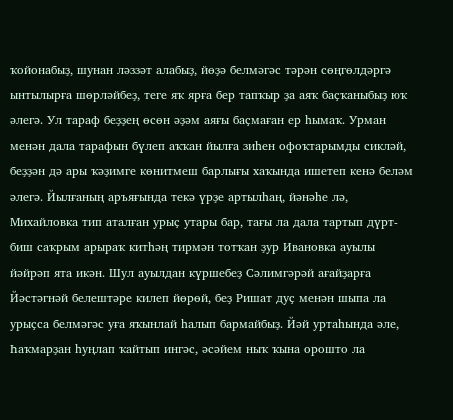ҡойонабыҙ, шунан ләззәт алабыҙ, йөҙә белмәгәс тәрән сөңгөлдәргә ынтылырға шөрләйбеҙ, теге яҡ ярға бер тапҡыр ҙа аяҡ баҫҡаныбыҙ юҡ әлегә. Ул тараф беҙҙең өсөн әҙәм аяғы баҫмаған ер һымаҡ. Урман менән дала тарафын бүлеп аҡҡан йылға зиһен офоҡтарымды сикләй, беҙҙән дә ары ҡәҙимге көнитмеш барлығы хаҡында ишетеп кенә беләм әлегә. Йылғаның аръяғында текә үрҙе артылһаң, йәнәһе лә, Михайловка тип аталған урыҫ утары бар, тағы ла дала тартып дүрт-биш саҡрым арыраҡ китһәң тирмән тотҡан ҙур Ивановка ауылы йәйрәп ята икән. Шул ауылдан күршебеҙ Сәлимгәрәй ағайҙарға Йәстәгнәй белештәре килеп йөрөй, беҙ Ришат дуҫ менән шыпа ла урыҫса белмәгәс уға яҡынлай һалып бармайбыҙ. Йәй уртаһында әле, Һаҡмарҙан һуңлап ҡайтып ингәс, әсәйем ныҡ ҡына орошто ла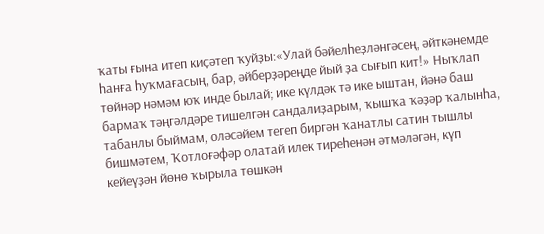ҡаты ғына итеп киҫәтеп ҡуйҙы:«Улай бәйелһеҙләнгәсең, әйткәнемде һанға һуҡмағасың, бар, әйберҙәреңде йый ҙа сығып кит!» Ныҡлап төйнәр нәмәм юҡ инде былай; ике күлдәк тә ике ыштан, йәнә баш бармаҡ тәңгәлдәре тишелгән сандалиҙарым, ҡышҡа ҡәҙәр ҡалынһа, табанлы быймам, оләсәйем тегеп биргән ҡанатлы сатин тышлы бишмәтем, Ҡотлоғәфәр олатай илек тиреһенән әтмәләгән, күп кейеүҙән йөнө ҡырыла төшкән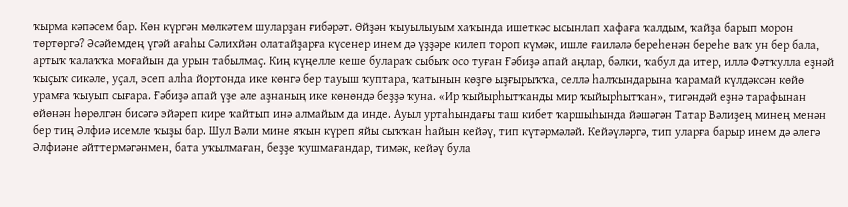ҡырма кәпәсем бар. Көн күргән мөлкәтем шуларҙан ғибәрәт. Өйҙән ҡыуылыуым хаҡында ишеткәс ысынлап хафаға ҡалдым, ҡайҙа барып морон төртөргә? Әсәйемдең үгәй ағаһы Сәлихйән олатайҙарға күсенер инем дә үҙҙәре килеп тороп күмәк, ишле ғаиләлә береһенән береһе ваҡ ун бер бала, артыҡ ҡалаҡҡа моғайын да урын табылмаҫ. Киң күңелле кеше булараҡ сыбыҡ осо туған Ғәбиҙә апай аңлар, бәлки, ҡабул да итер, иллә Фәтҡулла еҙнәй ҡыҫыҡ сикәле, уҫал, эсеп алһа йортонда ике көнгә бер тауыш ҡуптара, ҡатынын көҙгө ыҙғырыҡҡа, селлә һалҡындарына ҡарамай күлдәксән көйө урамға ҡыуып сығара. Ғәбиҙә апай үҙе әле аҙнаның ике көнөндә беҙҙә ҡуна. «Ир ҡыйырһытҡанды мир ҡыйырһытҡан», тигәндәй еҙнә тарафынан өйөнән һөрөлгән бисәгә эйәреп кире ҡайтып инә алмайым да инде. Ауыл уртаһындағы таш кибет ҡаршыһында йәшәгән Татар Вәлиҙең минең менән бер тиң Әлфиә исемле ҡыҙы бар. Шул Вәли мине яҡын күреп яйы сыҡҡан һайын кейәү, тип күтәрмәләй. Кейәүләргә, тип уларға барыр инем дә әлегә Әлфиәне әйттермәгәнмен, бата уҡылмаған, беҙҙе ҡушмағандар, тимәк, кейәү була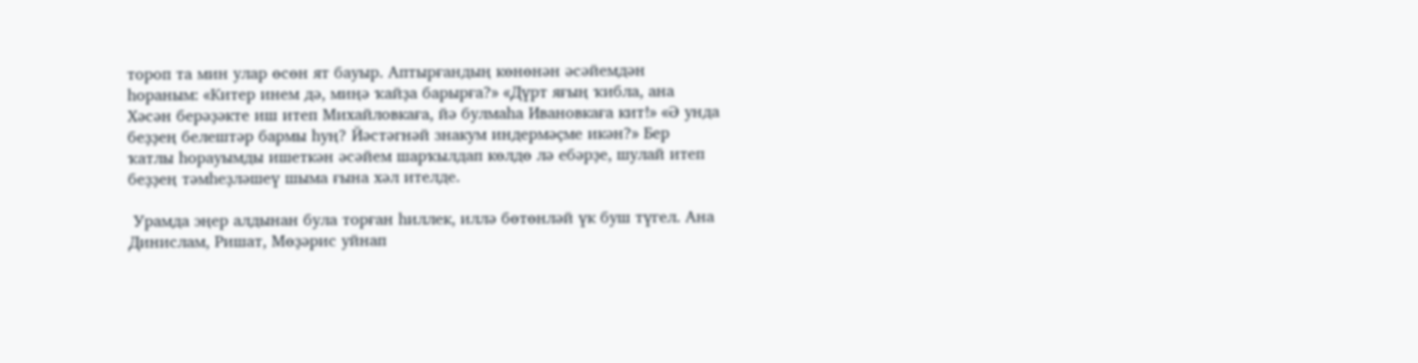тороп та мин улар өсөн ят бауыр. Аптырғандың көнөнән әсәйемдән һораным: «Китер инем дә, миңә ҡайҙа барырға?» «Дүрт яғың ҡибла, ана Хәсән берәҙәкте иш итеп Михайловкаға, йә булмаһа Ивановкаға кит!» «Ә унда беҙҙең белештәр бармы һуң? Йәстәгнәй знакум индермәҫме икән?» Бер ҡатлы һорауымды ишеткән әсәйем шарҡылдап көлдө лә ебәрҙе, шулай итеп беҙҙең тәмһеҙләшеү шыма ғына хәл ителде.

 Урамда эңер алдынан була торған һиллек, иллә бөтөнләй үк буш түгел. Ана Динислам, Ришат, Мөҙәрис уйнап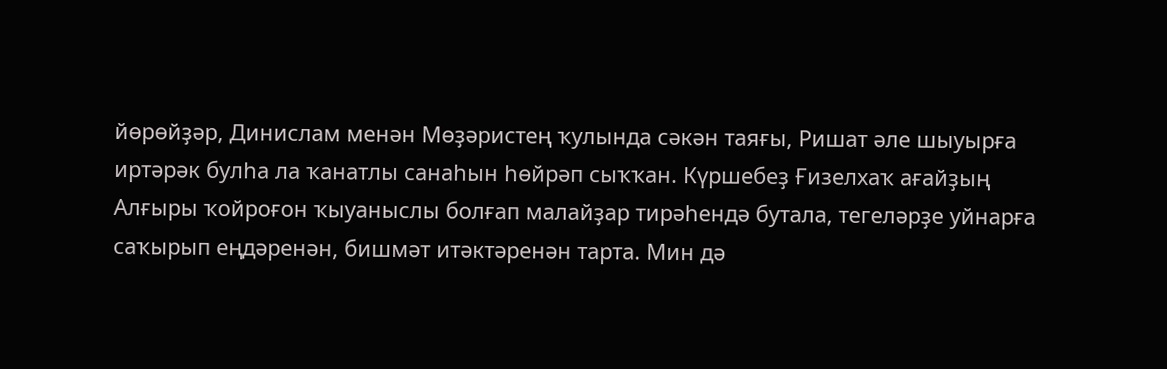йөрөйҙәр, Динислам менән Мөҙәристең ҡулында сәкән таяғы, Ришат әле шыуырға иртәрәк булһа ла ҡанатлы санаһын һөйрәп сыҡҡан. Күршебеҙ Ғизелхаҡ ағайҙың Алғыры ҡойроғон ҡыуаныслы болғап малайҙар тирәһендә бутала, тегеләрҙе уйнарға саҡырып еңдәренән, бишмәт итәктәренән тарта. Мин дә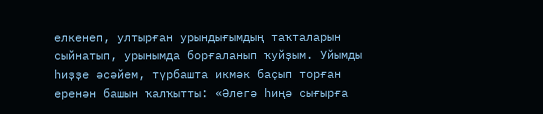елкенеп, ултырған урындығымдың таҡталарын сыйнатып, урынымда борғаланып ҡуйҙым. Уйымды һиҙҙе әсәйем, түрбашта икмәк баҫып торған еренән башын ҡалҡытты: «Әлегә һиңә сығырға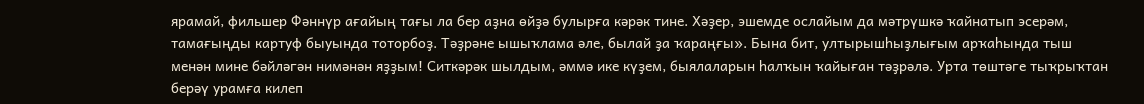ярамай, фильшер Фәннүр ағайың тағы ла бер аҙна өйҙә булырға кәрәк тине. Хәҙер, эшемде ослайым да мәтрүшкә ҡайнатып эсерәм, тамағыңды картуф быуында тоторбоҙ. Тәҙрәне ышыҡлама әле, былай ҙа ҡараңғы». Бына бит, ултырышһыҙлығым арҡаһында тыш менән мине бәйләгән нимәнән яҙҙым! Ситкәрәк шылдым, әммә ике күҙем, быялаларын һалҡын ҡайыған тәҙрәлә. Урта төштәге тыҡрыҡтан берәү урамға килеп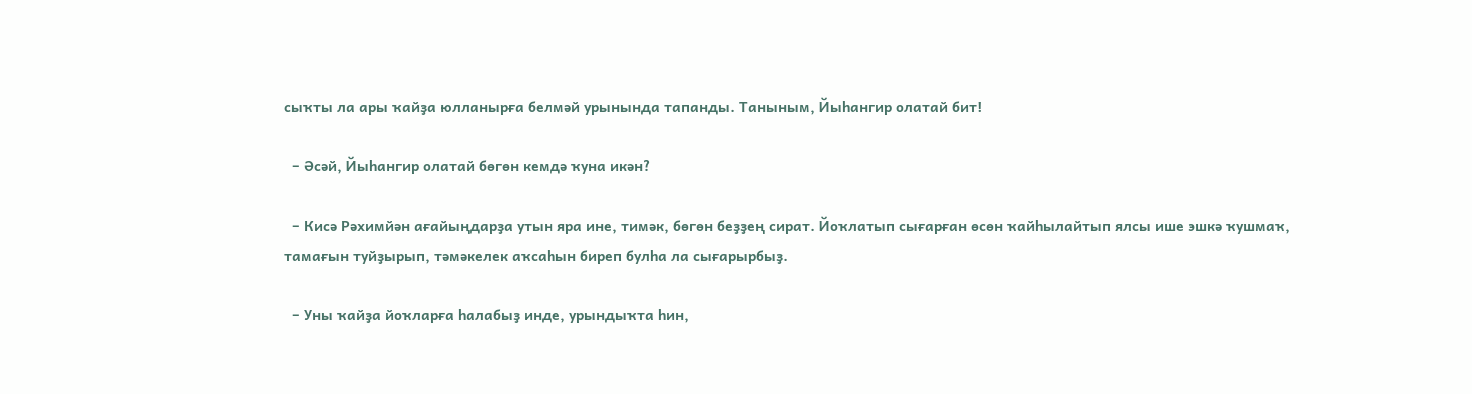сыҡты ла ары ҡайҙа юлланырға белмәй урынында тапанды. Таныным, Йыһангир олатай бит!

  – Әсәй, Йыһангир олатай бөгөн кемдә ҡуна икән?

  – Кисә Рәхимйән ағайыңдарҙа утын яра ине, тимәк, бөгөн беҙҙең сират. Йоҡлатып сығарған өсөн ҡайһылайтып ялсы ише эшкә ҡушмаҡ, тамағын туйҙырып, тәмәкелек аҡсаһын биреп булһа ла сығарырбыҙ.

  – Уны ҡайҙа йоҡларға һалабыҙ инде, урындыҡта һин,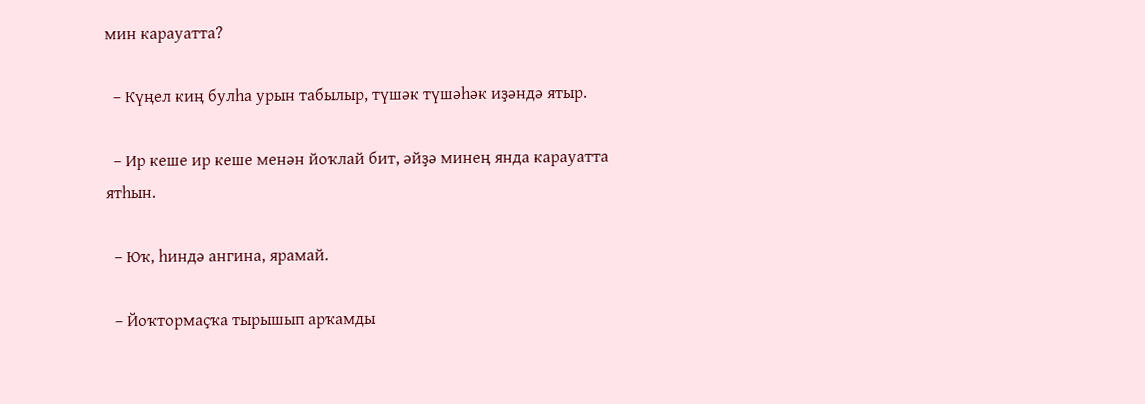мин карауатта?

  – Күңел киң булһа урын табылыр, түшәк түшәһәк иҙәндә ятыр.

  – Ир кеше ир кеше менән йоҡлай бит, әйҙә минең янда карауатта ятһын.

  – Юҡ, һиндә ангина, ярамай.

  – Йоҡтормаҫҡа тырышып арҡамды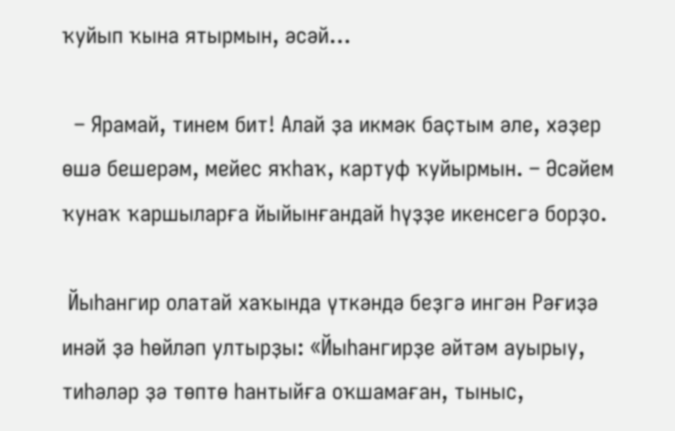ҡуйып ҡына ятырмын, әсәй…

  – Ярамай, тинем бит! Алай ҙа икмәк баҫтым әле, хәҙер өшә бешерәм, мейес яҡһаҡ, картуф ҡуйырмын. – Әсәйем ҡунаҡ ҡаршыларға йыйынғандай һүҙҙе икенсегә борҙо.

 Йыһангир олатай хаҡында үткәндә беҙгә ингән Рәғиҙә инәй ҙә һөйләп ултырҙы: «Йыһангирҙе әйтәм ауырыу, тиһәләр ҙә төптө һантыйға оҡшамаған, тыныс,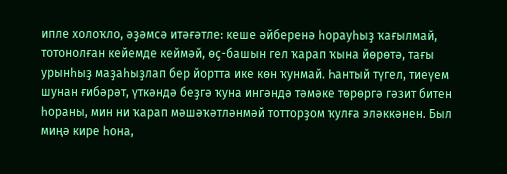ипле холоҡло, әҙәмсә итәғәтле: кеше әйберенә һорауһыҙ ҡағылмай, тотонолған кейемде кеймәй, өҫ-башын гел ҡарап ҡына йөрөтә, тағы урынһыҙ маҙаһыҙлап бер йортта ике көн ҡунмай. Һантый түгел, тиеүем шунан ғибәрәт, үткәндә беҙгә ҡуна ингәндә тәмәке төрөргә гәзит битен һораны, мин ни ҡарап мәшәҡәтләнмәй тотторҙом ҡулға эләккәнен. Был миңә кире һона,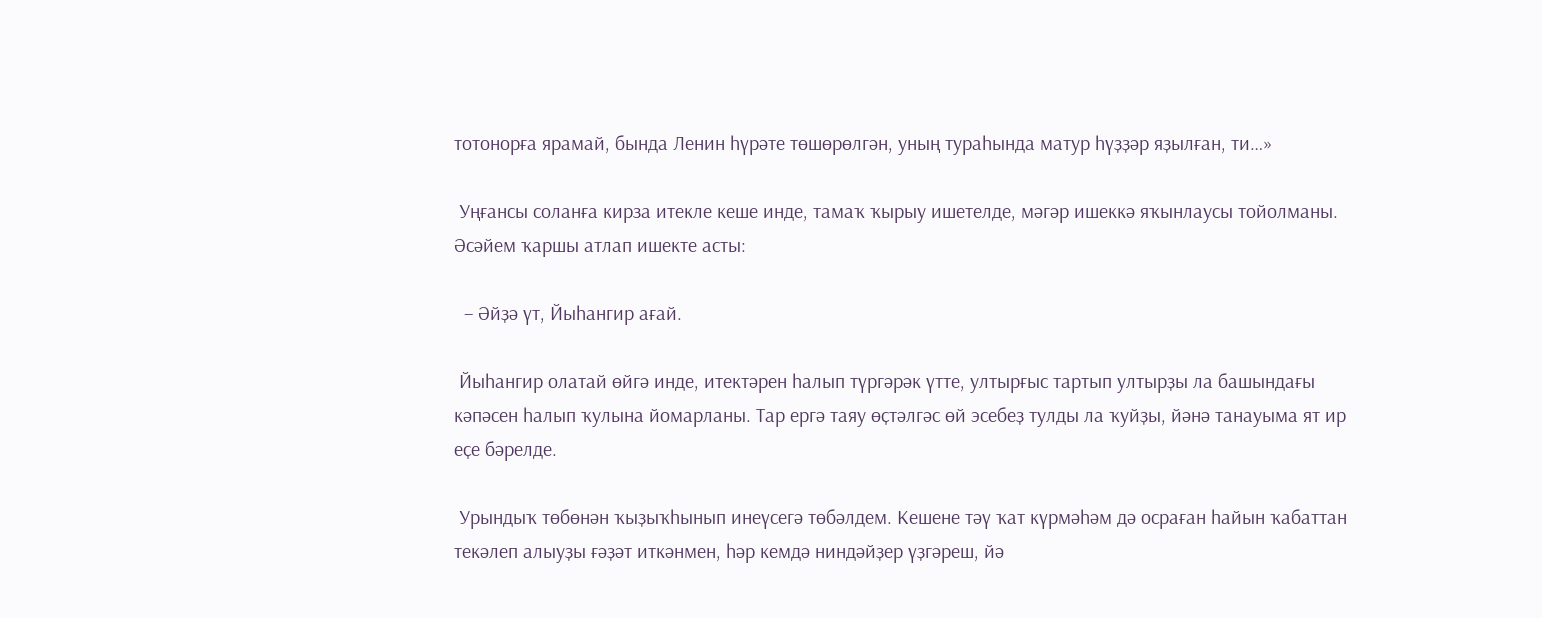тотонорға ярамай, бында Ленин һүрәте төшөрөлгән, уның тураһында матур һүҙҙәр яҙылған, ти…»

 Уңғансы соланға кирза итекле кеше инде, тамаҡ ҡырыу ишетелде, мәгәр ишеккә яҡынлаусы тойолманы. Әсәйем ҡаршы атлап ишекте асты:

  – Әйҙә үт, Йыһангир ағай.

 Йыһангир олатай өйгә инде, итектәрен һалып түргәрәк үтте, ултырғыс тартып ултырҙы ла башындағы кәпәсен һалып ҡулына йомарланы. Тар ергә таяу өҫтәлгәс өй эсебеҙ тулды ла ҡуйҙы, йәнә танауыма ят ир еҫе бәрелде.

 Урындыҡ төбөнән ҡыҙыҡһынып инеүсегә төбәлдем. Кешене тәү ҡат күрмәһәм дә осраған һайын ҡабаттан текәлеп алыуҙы ғәҙәт иткәнмен, һәр кемдә ниндәйҙер үҙгәреш, йә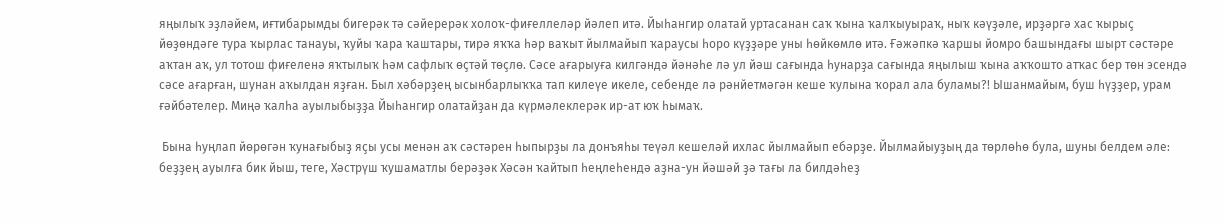яңылыҡ эҙләйем, иғтибарымды бигерәк тә сәйерерәк холоҡ-фиғеллеләр йәлеп итә. Йыһангир олатай уртасанан саҡ ҡына ҡалҡыуыраҡ, ныҡ кәүҙәле, ирҙәргә хас ҡырыҫ йөҙөндәге тура ҡырлас танауы, ҡуйы ҡара ҡаштары, тирә яҡҡа һәр ваҡыт йылмайып ҡараусы һоро күҙҙәре уны һөйкөмлө итә. Ғәжәпкә ҡаршы йомро башындағы шырт сәстәре аҡтан аҡ, ул тотош фиғеленә яҡтылыҡ һәм сафлыҡ өҫтәй төҫлө. Сәсе ағарыуға килгәндә йәнәһе лә ул йәш сағында һунарҙа сағында яңылыш ҡына аҡҡошто атҡас бер төн эсендә сәсе ағарған, шунан аҡылдан яҙған. Был хәбәрҙең ысынбарлыҡҡа тап килеүе икеле, себенде лә рәнйетмәгән кеше ҡулына ҡорал ала буламы?! Ышанмайым, буш һүҙҙер, урам ғәйбәтелер. Миңә ҡалһа ауылыбыҙҙа Йыһангир олатайҙан да күрмәлеклерәк ир-ат юҡ һымаҡ.

 Бына һуңлап йөрөгән ҡунағыбыҙ яҫы усы менән аҡ сәстәрен һыпырҙы ла донъяһы теүәл кешеләй ихлас йылмайып ебәрҙе. Йылмайыуҙың да төрлөһө була, шуны белдем әле: беҙҙең ауылға бик йыш, теге, Хәстрүш ҡушаматлы берәҙәк Хәсән ҡайтып һеңлеһендә аҙна-ун йәшәй ҙә тағы ла билдәһеҙ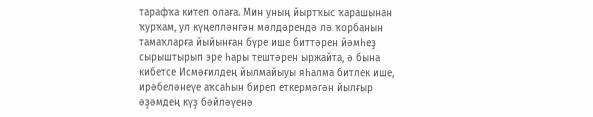тарафҡа китеп олаға. Мин уның йыртҡыс ҡарашынан ҡурҡам, ул күңелләнгән мәлдәрендә лә ҡорбанын тамаҡларға йыйынған бүре ише биттәрен йәмһеҙ сырыштырып эре һары тештәрен ыржайта, ә бына кибетсе Исмәғилдең йылмайыуы яһалма битлек ише, ирәбеләнеүе аҡсаһын биреп еткермәгән йылғыр әҙәмдең күҙ бәйләүенә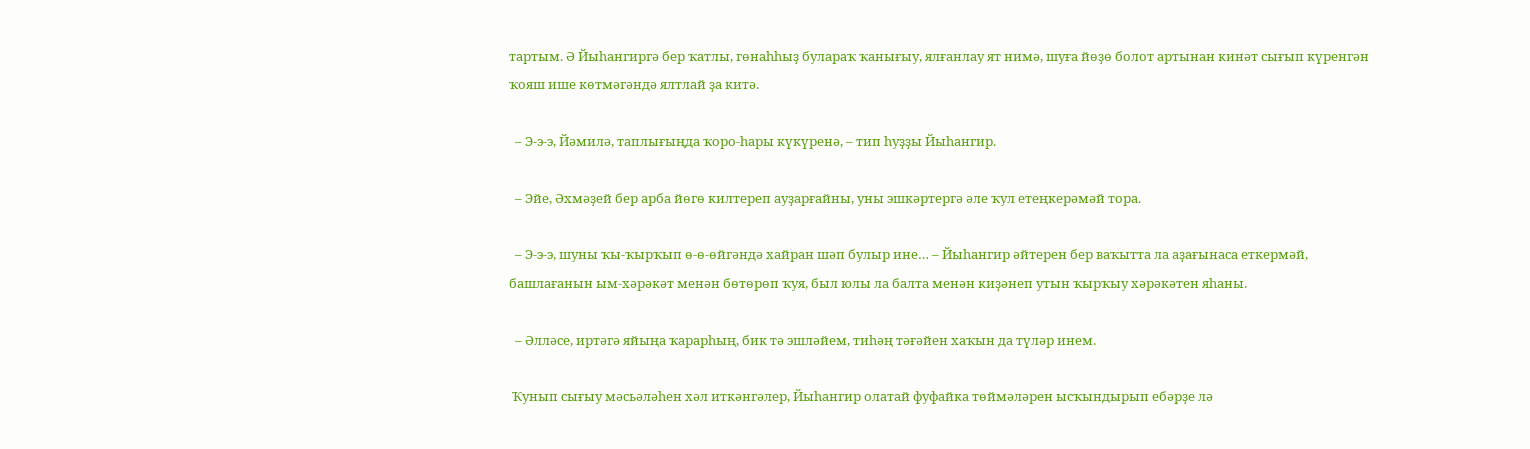тартым. Ә Йыһангиргә бер ҡатлы, гөнаһһыҙ булараҡ ҡанығыу, ялғанлау ят нимә, шуға йөҙө болот артынан кинәт сығып күренгән ҡояш ише көтмәгәндә ялтлай ҙа китә.

  – Э-э-э, Йәмилә, таплығыңда ҡоро-һары күкүренә, – тип һуҙҙы Йыһангир.

  – Эйе, Әхмәҙей бер арба йөгө килтереп ауҙарғайны, уны эшкәртергә әле ҡул етеңкерәмәй тора.

  – Э-э-э, шуны ҡы-ҡырҡып ө-ө-өйгәндә хайран шәп булыр ине… – Йыһангир әйтерен бер ваҡытта ла аҙағынаса еткермәй, башлағанын ым-хәрәкәт менән бөтөрөп ҡуя, был юлы ла балта менән киҙәнеп утын ҡырҡыу хәрәкәтен яһаны.

  – Әлләсе, иртәгә яйыңа ҡарарһың, бик тә эшләйем, тиһәң тәғәйен хаҡын да түләр инем.

 Ҡунып сығыу мәсьәләһен хәл иткәнгәлер, Йыһангир олатай фуфайка төймәләрен ысҡындырып ебәрҙе лә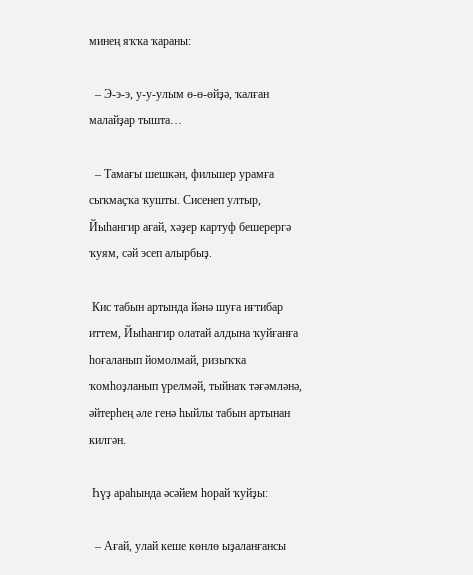минең яҡҡа ҡараны:

  – Э-э-э, у-у-улым ө-ө-өйҙә, ҡалған малайҙар тышта…

  – Тамағы шешкән, фильшер урамға сыҡмаҫҡа ҡушты. Сисенеп ултыр, Йыһангир ағай, хәҙер картуф бешерергә ҡуям, сәй эсеп алырбыҙ.

 Кис табын артында йәнә шуға иғтибар иттем, Йыһангир олатай алдына ҡуйғанға һоғаланып йомолмай, ризыҡҡа ҡомһоҙланып үрелмәй, тыйнаҡ тәғәмләнә, әйтерһең әле генә һыйлы табын артынан килгән.

 Һүҙ араһында әсәйем һорай ҡуйҙы:

  – Ағай, улай кеше көнлө ыҙаланғансы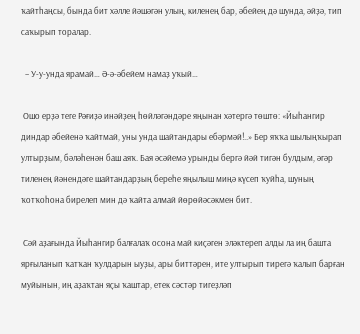ҡайтһаңсы, бында бит хәлле йәшәгән улың, киленең бар, әбейең дә шунда, әйҙә, тип саҡырып торалар.

  – У-у-унда ярамай… Ә-ә-әбейем намаҙ уҡый…

 Ошо ерҙә теге Рәғиҙә инәйҙең һөйләгәндәре яңынан хәтергә төштө: «Йыһангир диндар әбейенә ҡайтмай, уны унда шайтандары ебәрмәй!..» Бер яҡҡа шылыңҡырап ултырҙым, бәләһенән баш аяҡ. Бая әсәйемә урынды бергә йәй тигән булдым, әгәр тиленең йәнендәге шайтандарҙың береһе яңылыш миңә күсеп ҡуйһа, шуның ҡотҡоһона бирелеп мин дә ҡайта алмай йөрөйәсәкмен бит.

 Сәй аҙағында Йыһангир балғалаҡ осона май киҫәген эләктереп алды ла иң башта ярғыланып ҡатҡан ҡулдарын ыуҙы, ары биттәрен, ите ултырып тирегә ҡалып барған муйынын, иң аҙаҡтан яҫы ҡаштар, етек сәстәр тигеҙләп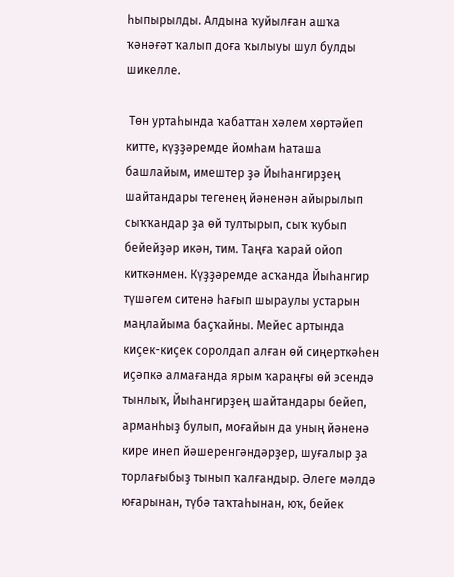һыпырылды. Алдына ҡуйылған ашҡа ҡәнәғәт ҡалып доға ҡылыуы шул булды шикелле.

 Төн уртаһында ҡабаттан хәлем хөртәйеп китте, күҙҙәремде йомһам һаташа башлайым, имештер ҙә Йыһангирҙең шайтандары тегенең йәненән айырылып сыҡҡандар ҙа өй тултырып, сыҡ ҡубып бейейҙәр икән, тим. Таңға ҡарай ойоп киткәнмен. Күҙҙәремде асҡанда Йыһангир түшәгем ситенә һағып шыраулы устарын маңлайыма баҫҡайны. Мейес артында киҫек-киҫек соролдап алған өй сиңерткәһен иҫәпкә алмағанда ярым ҡараңғы өй эсендә тынлыҡ, Йыһангирҙең шайтандары бейеп, арманһыҙ булып, моғайын да уның йәненә кире инеп йәшеренгәндәрҙер, шуғалыр ҙа торлағыбыҙ тынып ҡалғандыр. Әлеге мәлдә юғарынан, түбә таҡтаһынан, юҡ, бейек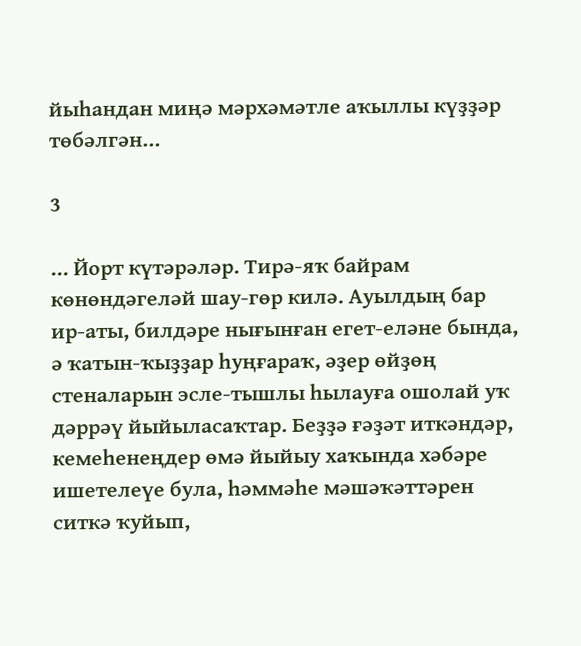йыһандан миңә мәрхәмәтле аҡыллы күҙҙәр төбәлгән…

3

… Йорт күтәрәләр. Тирә-яҡ байрам көнөндәгеләй шау-гөр килә. Ауылдың бар ир-аты, билдәре нығынған егет-еләне бында, ә ҡатын-ҡыҙҙар һуңғараҡ, әҙер өйҙөң стеналарын эсле-тышлы һылауға ошолай уҡ дәррәү йыйыласаҡтар. Беҙҙә ғәҙәт иткәндәр, кемеһенеңдер өмә йыйыу хаҡында хәбәре ишетелеүе була, һәммәһе мәшәҡәттәрен ситкә ҡуйып,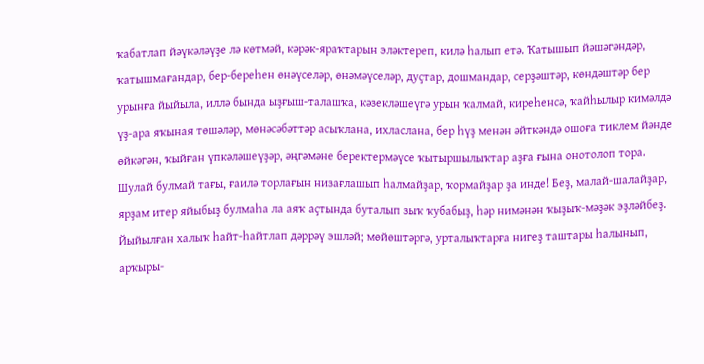ҡабатлап йәүкәләүҙе лә көтмәй, кәрәк-яраҡтарын эләктереп, килә һалып етә. Ҡатышып йәшәгәндәр, ҡатышмағандар, бер-береһен өнәүселәр, өнәмәүселәр, дуҫтар, дошмандар, серҙәштәр, көндәштәр бер урынға йыйыла, иллә бында ыҙғыш-талашҡа, кәзекләшеүгә урын ҡалмай, киреһенсә, ҡайһылыр кимәлдә үҙ-ара яҡыная төшәләр, мөнәсәбәттәр асыҡлана, ихласлана, бер һүҙ менән әйткәндә ошоға тиклем йәнде өйкәгән, ҡыйған үпкәләшеүҙәр, әңгәмәне беректермәүсе ҡытыршылыҡтар аҙға ғына онотолоп тора. Шулай булмай тағы, ғаилә торлағын низағлашып һалмайҙар, ҡормайҙар ҙа инде! Беҙ, малай-шалайҙар, ярҙам итер яйыбыҙ булмаһа ла аяҡ аҫтында буталып зыҡ ҡубабыҙ, һәр нимәнән ҡыҙыҡ-мәҙәк эҙләйбеҙ. Йыйылған халыҡ һайт-һайтлап дәррәү эшләй; мөйөштәргә, урталыҡтарға нигеҙ таштары һалынып, арҡыры-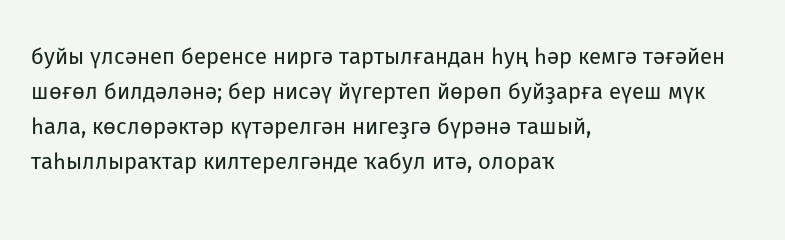буйы үлсәнеп беренсе ниргә тартылғандан һуң һәр кемгә тәғәйен шөғөл билдәләнә; бер нисәү йүгертеп йөрөп буйҙарға еүеш мүк һала, көслөрәктәр күтәрелгән нигеҙгә бүрәнә ташый, таһыллыраҡтар килтерелгәнде ҡабул итә, олораҡ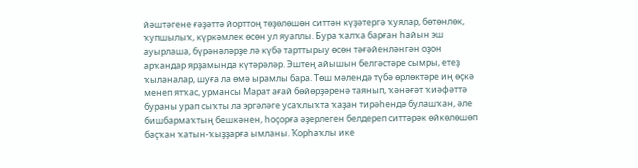йәштәгене ғәҙәттә йорттоң төҙөлөшөн ситтән күҙәтергә ҡуялар, бөтөнлөк, ҡупшылыҡ, күркәмлек өсөн ул яуаплы. Бура ҡалҡа барған һайын эш ауырлаша, бүрәнәләрҙе лә күбә тарттырыу өсөн тәғәйенләнгән оҙон арҡандар ярҙамында күтәрәләр. Эштең айышын белгәстәре сымры, етеҙ ҡыланалар, шуға ла өмә ырамлы бара. Төш мәлендә түбә өрлөктәре иң өҫкә менеп ятҡас, урмансы Марат ағай бөйөрҙәренә таянып, ҡәнәғәт ҡиәфәттә бураны урап сыҡты ла эргәләге усаҡлыҡта ҡаҙан тирәһендә булашҡан, әле бишбармаҡтың бешкәнен, һоҫорға әҙерлеген белдереп ситтәрәк өйкөлөшөп баҫҡан ҡатын-ҡыҙҙарға ымланы. Ҡорһаҡлы ике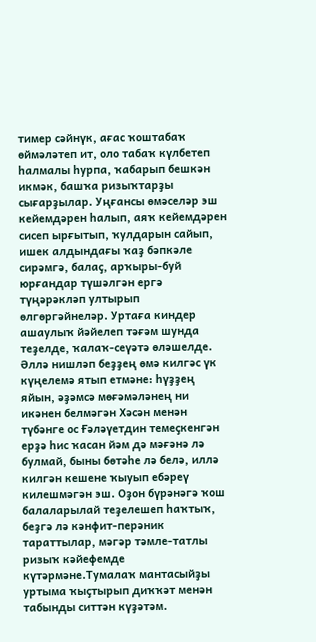тимер сәйнүк, ағас ҡоштабаҡ өймәләтеп ит, оло табаҡ күлбетеп һалмалы һурпа, ҡабарып бешкән икмәк, башҡа ризыҡтарҙы сығарҙылар. Уңғансы өмәселәр эш кейемдәрен һалып, аяҡ кейемдәрен сисеп ырғытып, ҡулдарын сайып, ишек алдындағы ҡаҙ бәпкәле сирәмгә, балаҫ, арҡыры-буй юрғандар түшәлгән ергә түңәрәкләп ултырып өлгөргәйнеләр. Уртаға киндер ашаулыҡ йәйелеп тәғәм шунда теҙелде, ҡалаҡ-сеүәтә өләшелде. Әллә нишләп беҙҙең өмә килгәс үк күңелемә ятып етмәне: һүҙҙең яйын, әҙәмсә мөғәмәләнең ни икәнен белмәгән Хәсән менән түбәнге ос Ғәләүетдин темеҫкенгән ерҙә һис ҡасан йәм дә мәғәнә лә булмай, быны бөтәһе лә белә, иллә килгән кешене ҡыуып ебәреү килешмәгән эш. Оҙон бүрәнәгә ҡош балаларылай теҙелешеп һаҡтыҡ, беҙгә лә кәнфит-перәник тараттылар, мәгәр тәмле-татлы ризыҡ кәйефемде күтәрмәне.Тумалаҡ мантасыйҙы уртыма ҡыҫтырып диҡҡәт менән табынды ситтән күҙәтәм.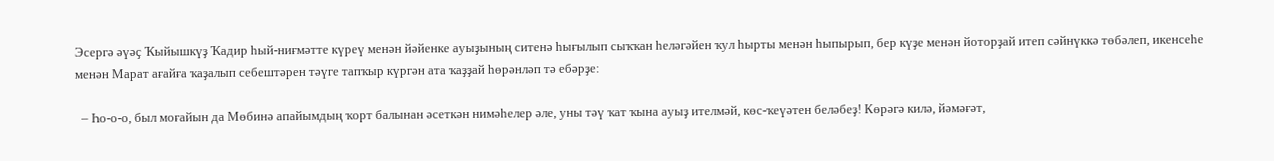Эсергә әүәҫ Ҡыйышкүҙ Ҡадир һый-ниғмәтте күреү менән йәйенке ауыҙының ситенә һығылып сыҡҡан һеләгәйен ҡул һырты менән һыпырып, бер күҙе менән йоторҙай итеп сәйнүккә төбәлеп, икенсеһе менән Марат ағайға ҡаҙалып себештәрен тәүге тапҡыр күргән ата ҡаҙҙай һөрәнләп тә ебәрҙе:

  – Һо-о-о, был моғайын да Мөбинә апайымдың ҡорт балынан әсеткән нимәһелер әле, уны тәү ҡат ҡына ауыҙ ителмәй, көс-ҡеүәтен беләбеҙ! Көрәгә килә, йәмәғәт,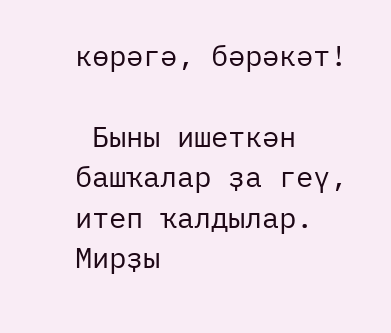көрәгә, бәрәкәт!

 Быны ишеткән башҡалар ҙа геү, итеп ҡалдылар. Мирҙы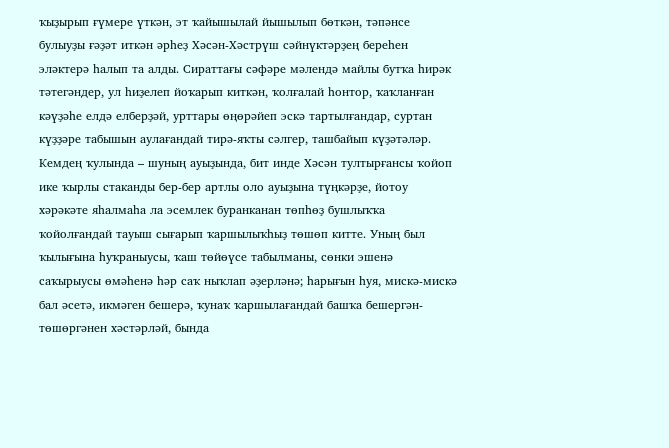ҡыҙырып ғүмере үткән, эт ҡайышылай йышылып бөткән, тәпәнсе булыуҙы ғәҙәт иткән әрһеҙ Хәсән-Хәстрүш сәйнүктәрҙең береһен эләктерә һалып та алды. Сираттағы сәфәре мәлендә майлы бутҡа һирәк тәтегәндер, ул һиҙелеп йоҡарып киткән, ҡолғалай һонтор, ҡаҡланған кәүҙәһе елдә елберҙәй, урттары өңөрәйеп эскә тартылғандар, суртан күҙҙәре табышын аулағандай тирә-яҡты сәлгер, ташбайып күҙәтәләр. Кемдең ҡулында – шуның ауыҙында, бит инде Хәсән тултырғансы ҡойоп ике ҡырлы стаканды бер-бер артлы оло ауыҙына түңкәрҙе, йотоу хәрәкәте яһалмаһа ла эсемлек буранканан төпһөҙ бушлыҡҡа ҡойолғандай тауыш сығарып ҡаршылыҡһыҙ төшөп китте. Уның был ҡылығына һуҡраныусы, ҡаш төйөүсе табылманы, сөнки эшенә саҡырыусы өмәһенә һәр саҡ ныҡлап әҙерләнә; һарығын һуя, мискә-мискә бал әсетә, икмәген бешерә, ҡунаҡ ҡаршылағандай башҡа бешергән-төшөргәнен хәстәрләй, бында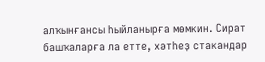алҡынғансы һыйланырға мөмкин. Сират башҡаларға ла етте, хәтһеҙ стакандар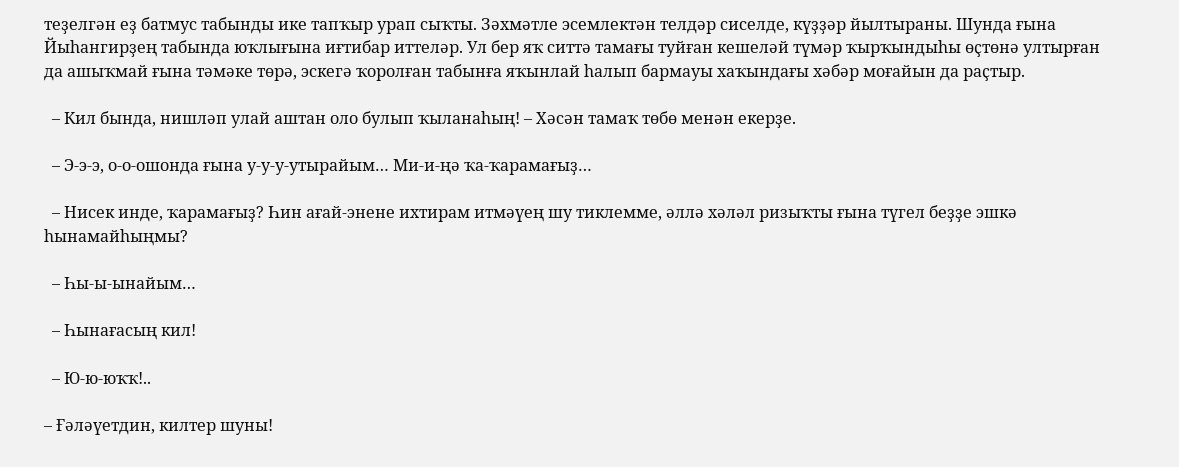теҙелгән еҙ батмус табынды ике тапҡыр урап сыҡты. Зәхмәтле эсемлектән телдәр сиселде, күҙҙәр йылтыраны. Шунда ғына Йыһангирҙең табында юҡлығына иғтибар иттеләр. Ул бер яҡ ситтә тамағы туйған кешеләй түмәр ҡырҡындыһы өҫтөнә ултырған да ашыҡмай ғына тәмәке төрә, эскегә ҡоролған табынға яҡынлай һалып бармауы хаҡындағы хәбәр моғайын да раҫтыр.

  – Кил бында, нишләп улай аштан оло булып ҡыланаһың! – Хәсән тамаҡ төбө менән екерҙе.

  – Э-э-э, о-о-ошонда ғына у-у-у-утырайым… Ми-и-ңә ҡа-ҡарамағыҙ…

  – Нисек инде, ҡарамағыҙ? Һин ағай-энене ихтирам итмәүең шу тиклемме, әллә хәләл ризыҡты ғына түгел беҙҙе эшкә һынамайһыңмы?

  – Һы-ы-ынайым…

  – Һынағасың кил!

  – Ю-ю-юҡҡ!..

– Ғәләүетдин, килтер шуны!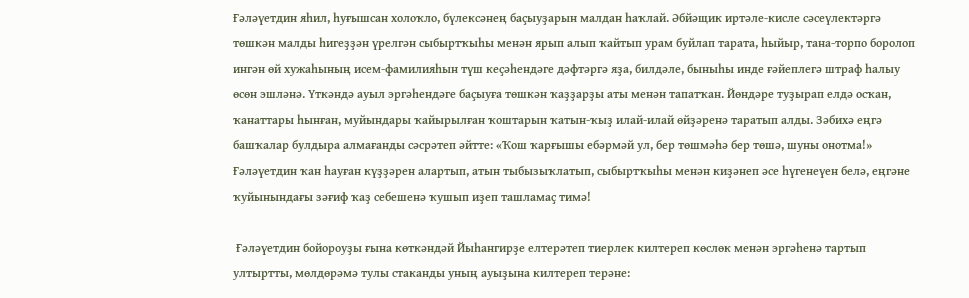Ғәләүетдин яһил, һуғышсан холоҡло, бүлексәнең баҫыуҙарын малдан һаҡлай. Әбйәщик иртәле-кисле сәсеүлектәргә төшкән малды һигеҙҙән үрелгән сыбыртҡыһы менән ярып алып ҡайтып урам буйлап тарата, һыйыр, тана-торпо боролоп ингән өй хужаһының исем-фамилияһын түш кеҫәһендәге дәфтәргә яҙа, билдәле, быныһы инде ғәйеплегә штраф һалыу өсөн эшләнә. Үткәндә ауыл эргәһендәге баҫыуға төшкән ҡаҙҙарҙы аты менән тапатҡан. Йөндәре туҙырап елдә осҡан, ҡанаттары һынған, муйындары ҡайырылған ҡоштарын ҡатын-ҡыҙ илай-илай өйҙәренә таратып алды. Зәбихә еңгә башҡалар булдыра алмағанды сәсрәтеп әйтте: «Ҡош ҡарғышы ебәрмәй ул, бер төшмәһә бер төшә, шуны онотма!» Ғәләүетдин ҡан һауған күҙҙәрен алартып, атын тыбызыҡлатып, сыбыртҡыһы менән киҙәнеп әсе һүгенеүен белә, еңгәне ҡуйынындағы зәғиф ҡаҙ себешенә ҡушып иҙеп ташламаҫ тимә!

 Ғәләүетдин бойороуҙы ғына көткәндәй Йыһангирҙе елтерәтеп тиерлек килтереп көслөк менән эргәһенә тартып ултыртты, мөлдөрәмә тулы стаканды уның ауыҙына килтереп терәне: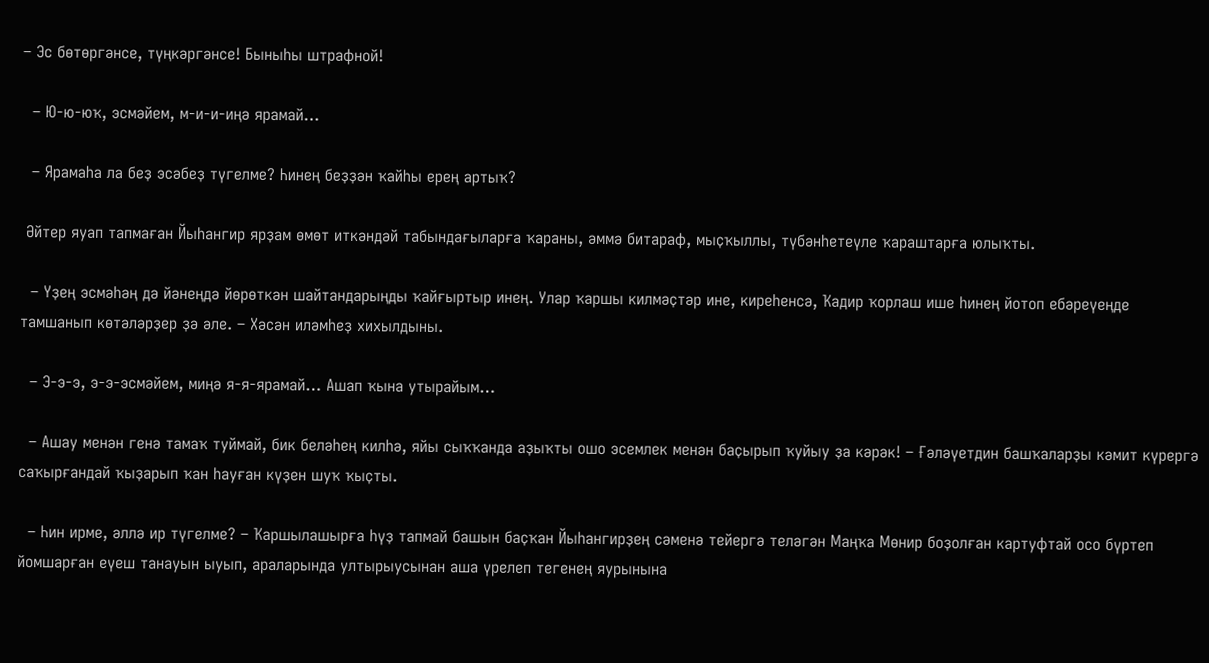– Эс бөтөргәнсе, түңкәргәнсе! Быныһы штрафной!

  – Ю-ю-юҡ, эсмәйем, м-и-и-иңә ярамай…

  – Ярамаһа ла беҙ эсәбеҙ түгелме? Һинең беҙҙән ҡайһы ерең артыҡ?

 Әйтер яуап тапмаған Йыһангир ярҙам өмөт иткәндәй табындағыларға ҡараны, әммә битараф, мыҫҡыллы, түбәнһетеүле ҡараштарға юлыҡты.

  – Үҙең эсмәһәң дә йәнеңдә йөрөткән шайтандарыңды ҡайғыртыр инең. Улар ҡаршы килмәҫтәр ине, киреһенсә, Ҡадир ҡорлаш ише һинең йотоп ебәреүеңде тамшанып көтәләрҙер ҙә әле. – Хәсән иләмһеҙ хихылдыны.

  – Э-э-э, э-э-эсмәйем, миңә я-я-ярамай… Ашап ҡына утырайым…

  – Ашау менән генә тамаҡ туймай, бик беләһең килһә, яйы сыҡҡанда аҙыҡты ошо эсемлек менән баҫырып ҡуйыу ҙа кәрәк! – Ғәләүетдин башҡаларҙы кәмит күрергә саҡырғандай ҡыҙарып ҡан һауған күҙен шуҡ ҡыҫты.

  – Һин ирме, әллә ир түгелме? – Ҡаршылашырға һүҙ тапмай башын баҫҡан Йыһангирҙең сәменә тейергә теләгән Маңҡа Мөнир боҙолған картуфтай осо бүртеп йомшарған еүеш танауын ыуып, араларында ултырыусынан аша үрелеп тегенең яурынына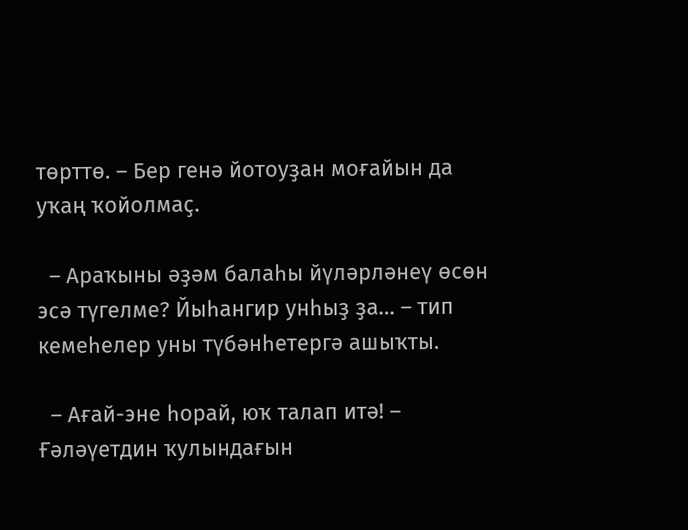төрттө. – Бер генә йотоуҙан моғайын да уҡаң ҡойолмаҫ.

  – Араҡыны әҙәм балаһы йүләрләнеү өсөн эсә түгелме? Йыһангир унһыҙ ҙа… – тип кемеһелер уны түбәнһетергә ашыҡты.

  – Ағай-эне һорай, юҡ талап итә! – Ғәләүетдин ҡулындағын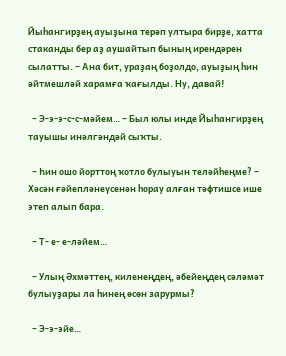Йыһангирҙең ауыҙына терәп ултыра бирҙе, хатта стаканды бер аҙ аушайтып бының ирендәрен сылатты. – Ана бит, ураҙаң боҙолдо, ауыҙың һин әйтмешләй харамға ҡағылды. Ну, давай!

  – Э-э-э-с-с-мәйем… – Был юлы инде Йыһангирҙең тауышы инәлгәндәй сыҡты.

  – Һин ошо йорттоң ҡотло булыуын теләйһеңме? – Хәсән ғәйепләнеүсенән һорау алған тәфтишсе ише этеп алып бара.

  – Т- е- е-ләйем…

  – Улың Әхмәттең, киленеңдең, әбейеңдең сәләмәт булыуҙары ла һинең өсөн зарурмы?

  – Э-э-эйе…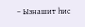– Ызнашит һис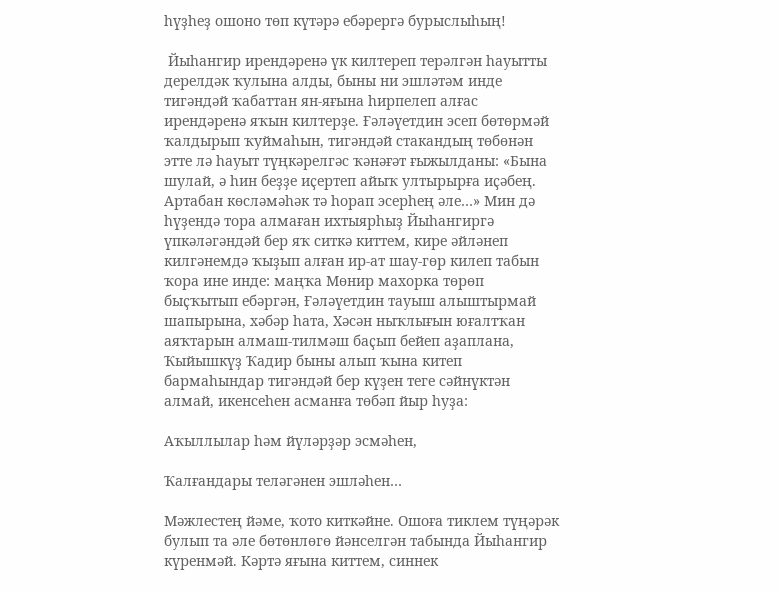һүҙһеҙ ошоно төп күтәрә ебәрергә бурыслыһың!

 Йыһангир ирендәренә үк килтереп терәлгән һауытты дерелдәк ҡулына алды, быны ни эшләтәм инде тигәндәй ҡабаттан ян-яғына һирпелеп алғас ирендәренә яҡын килтерҙе. Ғәләүетдин эсеп бөтөрмәй ҡалдырып ҡуймаһын, тигәндәй стакандың төбөнән этте лә һауыт түңкәрелгәс ҡәнәғәт ғыжылданы: «Бына шулай, ә һин беҙҙе иҫертеп айыҡ ултырырға иҫәбең. Артабан көсләмәһәк тә һорап эсерһең әле…» Мин дә һүҙендә тора алмаған ихтыярһыҙ Йыһангиргә үпкәләгәндәй бер яҡ ситкә киттем, кире әйләнеп килгәнемдә ҡыҙып алған ир-ат шау-гөр килеп табын ҡора ине инде: маңҡа Мөнир махорка төрөп быҫҡытып ебәргән, Ғәләүетдин тауыш алыштырмай шапырына, хәбәр һата, Хәсән ныҡлығын юғалтҡан аяҡтарын алмаш-тилмәш баҫып бейеп аҙаплана, Ҡыйышкүҙ Ҡадир быны алып ҡына китеп бармаһындар тигәндәй бер күҙен теге сәйнүктән алмай, икенсеһен асманға төбәп йыр һуҙа:

Аҡыллылар һәм йүләрҙәр эсмәһен,

Ҡалғандары теләгәнен эшләһен…

Мәжлестең йәме, ҡото киткәйне. Ошоға тиклем түңәрәк булып та әле бөтөнлөгө йәнселгән табында Йыһангир күренмәй. Кәртә яғына киттем, синнек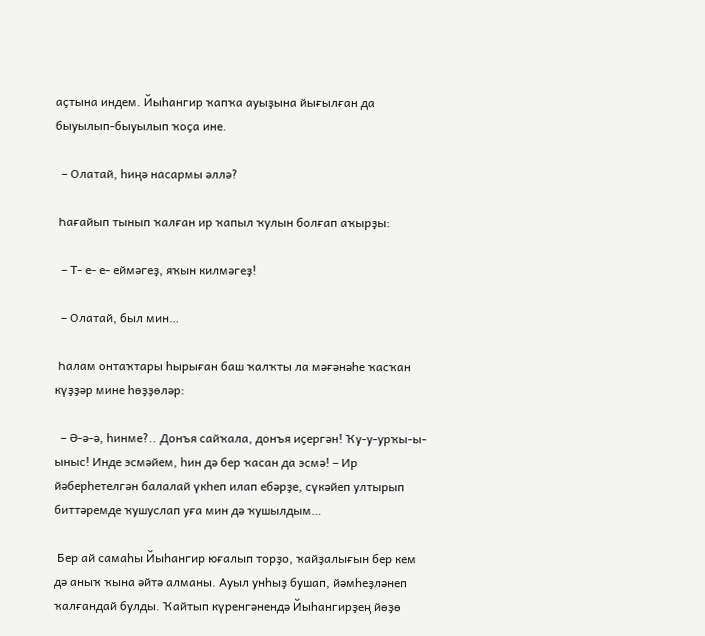аҫтына индем. Йыһангир ҡапҡа ауыҙына йығылған да быуылып-быуылып ҡоҫа ине.

  – Олатай, һиңә насармы әллә?

 Һағайып тынып ҡалған ир ҡапыл ҡулын болғап аҡырҙы:

  – Т- е- е- еймәгеҙ, яҡын килмәгеҙ!

  – Олатай, был мин…

 Һалам онтаҡтары һырыған баш ҡалҡты ла мәғәнәһе ҡасҡан күҙҙәр мине һөҙҙөләр:

  – Ә-ә-ә, һинме?.. Донъя сайҡала, донъя иҫергән! Ҡу-у-урҡы-ы-ыныс! Инде эсмәйем, һин дә бер ҡасан да эсмә! – Ир йәберһетелгән балалай үкһеп илап ебәрҙе, сүкәйеп ултырып биттәремде ҡушуслап уға мин дә ҡушылдым…

 Бер ай самаһы Йыһангир юғалып торҙо, ҡайҙалығын бер кем дә аныҡ ҡына әйтә алманы. Ауыл унһыҙ бушап, йәмһеҙләнеп ҡалғандай булды. Ҡайтып күренгәнендә Йыһангирҙең йөҙө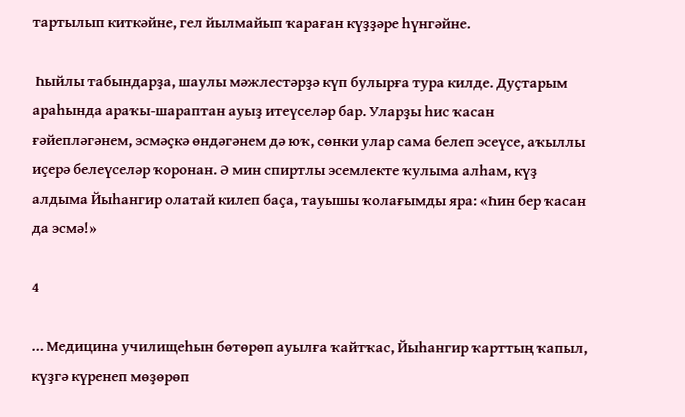тартылып киткәйне, гел йылмайып ҡараған күҙҙәре һүнгәйне.

 Һыйлы табындарҙа, шаулы мәжлестәрҙә күп булырға тура килде. Дуҫтарым араһында араҡы-шараптан ауыҙ итеүселәр бар. Уларҙы һис ҡасан ғәйепләгәнем, эсмәҫкә өндәгәнем дә юҡ, сөнки улар сама белеп эсеүсе, аҡыллы иҫерә белеүселәр ҡоронан. Ә мин спиртлы эсемлекте ҡулыма алһам, күҙ алдыма Йыһангир олатай килеп баҫа, тауышы ҡолағымды яра: «Һин бер ҡасан да эсмә!»

4

… Медицина училищеһын бөтөрөп ауылға ҡайтҡас, Йыһангир ҡарттың ҡапыл, күҙгә күренеп мөҙөрөп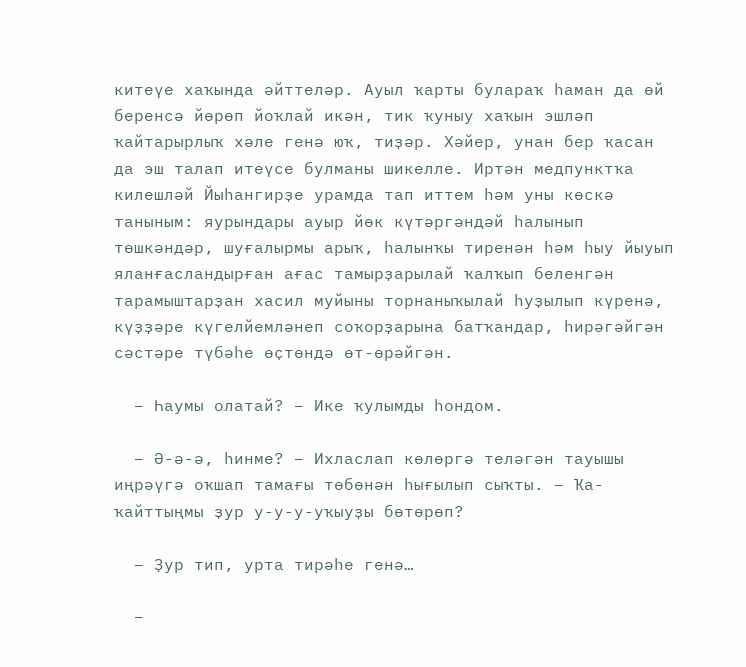китеүе хаҡында әйттеләр. Ауыл ҡарты булараҡ һаман да өй беренсә йөрөп йоҡлай икән, тик ҡуныу хаҡын эшләп ҡайтарырлыҡ хәле генә юҡ, тиҙәр. Хәйер, унан бер ҡасан да эш талап итеүсе булманы шикелле. Иртән медпунктҡа килешләй Йыһангирҙе урамда тап иттем һәм уны көскә таныным: яурындары ауыр йөк күтәргәндәй һалынып төшкәндәр, шуғалырмы арыҡ, һалынҡы тиренән һәм һыу йыуып яланғасландырған ағас тамырҙарылай ҡалҡып беленгән тарамыштарҙан хасил муйыны торнаныҡылай һуҙылып күренә, күҙҙәре күгелйемләнеп соҡорҙарына батҡандар, һирәгәйгән сәстәре түбәһе өҫтөндә өт-өрәйгән.

  – Һаумы олатай? – Ике ҡулымды һондом.

  – Ә-ә-ә, һинме? – Ихласлап көлөргә теләгән тауышы иңрәүгә оҡшап тамағы төбөнән һығылып сыҡты. – Ҡа-ҡайттыңмы ҙур у-у-у-уҡыуҙы бөтөрөп?

  – Ҙур тип, урта тирәһе генә…

  –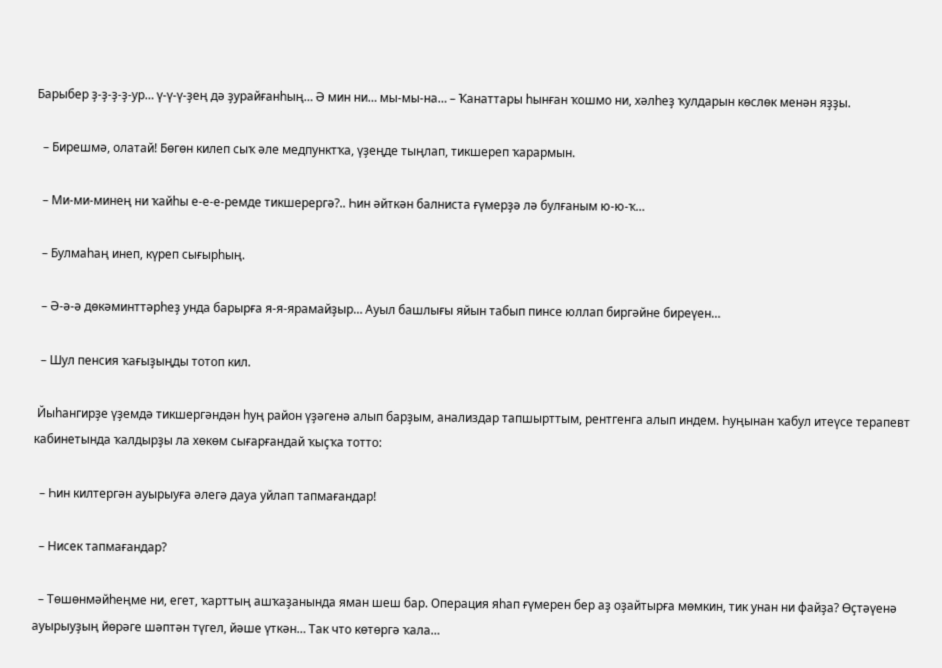Барыбер ҙ-ҙ-ҙ-ҙ-ур… ү-ү-ү-ҙең дә ҙурайғанһың… Ә мин ни… мы-мы-на… – Ҡанаттары һынған ҡошмо ни, хәлһеҙ ҡулдарын көслөк менән яҙҙы.

  – Бирешмә, олатай! Бөгөн килеп сыҡ әле медпунктҡа, үҙеңде тыңлап, тикшереп ҡарармын.

  – Ми-ми-минең ни ҡайһы е-е-е-ремде тикшерергә?.. Һин әйткән балниста ғүмерҙә лә булғаным ю-ю-ҡ…

  – Булмаһаң инеп, күреп сығырһың.

  – Ә-ә-ә дөкәминттәрһеҙ унда барырға я-я-ярамайҙыр… Ауыл башлығы яйын табып пинсе юллап биргәйне биреүен…

  – Шул пенсия ҡағыҙыңды тотоп кил.

 Йыһангирҙе үҙемдә тикшергәндән һуң район үҙәгенә алып барҙым, анализдар тапшырттым, рентгенга алып индем. Һуңынан ҡабул итеүсе терапевт кабинетында ҡалдырҙы ла хөкөм сығарғандай ҡыҫҡа тотто:

  – Һин килтергән ауырыуға әлегә дауа уйлап тапмағандар!

  – Нисек тапмағандар?

  – Төшөнмәйһеңме ни, егет, ҡарттың ашҡаҙанында яман шеш бар. Операция яһап ғүмерен бер аҙ оҙайтырға мөмкин, тик унан ни файҙа? Өҫтәүенә ауырыуҙың йөрәге шәптән түгел, йәше үткән… Так что көтөргә ҡала…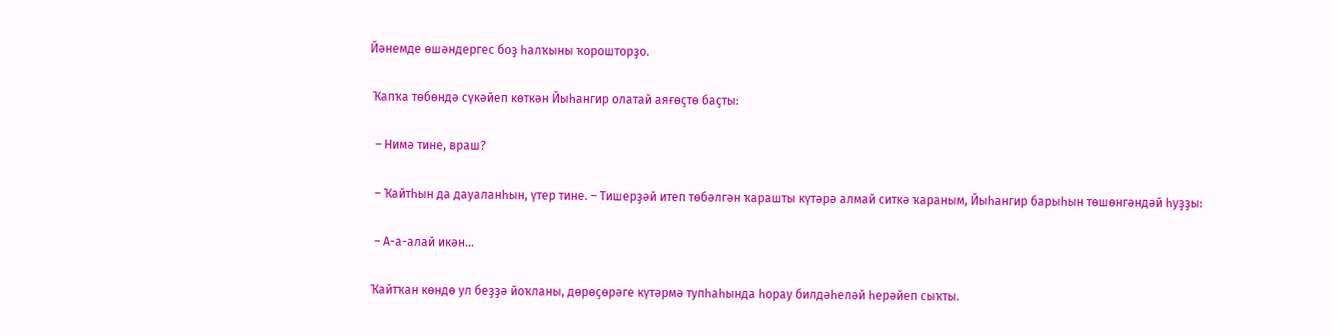Йәнемде өшәндергес боҙ һалҡыны ҡорошторҙо.

 Ҡапҡа төбөндә сүкәйеп көткән Йыһангир олатай аяғөҫтө баҫты:

  – Нимә тине, враш?

  – Ҡайтһын да дауаланһын, үтер тине. – Тишерҙәй итеп төбәлгән ҡарашты күтәрә алмай ситкә ҡараным, Йыһангир барыһын төшөнгәндәй һуҙҙы:

  – А-а-алай икән…

 Ҡайтҡан көндө ул беҙҙә йоҡланы, дөрөҫөрәге күтәрмә тупһаһында һорау билдәһеләй һерәйеп сыҡты.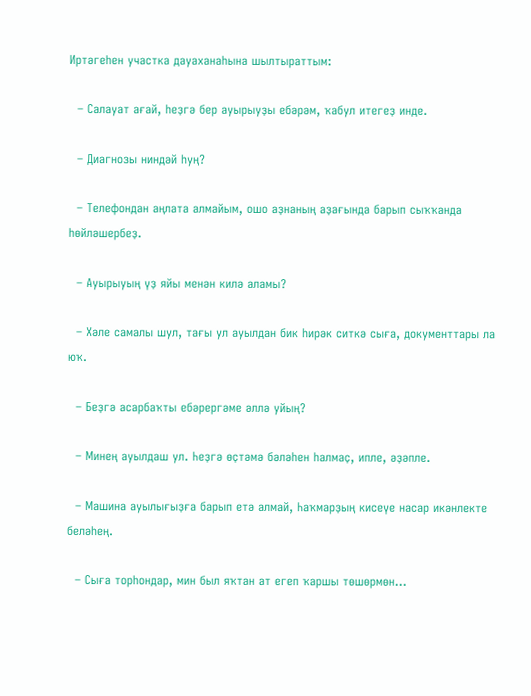Иртәгеһен участка дауаханаһына шылтыраттым:

  – Салауат ағай, һеҙгә бер ауырыуҙы ебәрәм, ҡабул итегеҙ инде.

  – Диагнозы ниндәй һуң?

  – Телефондан аңлата алмайым, ошо аҙнаның аҙағында барып сыҡҡанда һөйләшербеҙ.

  – Ауырыуың үҙ яйы менән килә аламы?

  – Хәле самалы шул, тағы ул ауылдан бик һирәк ситкә сыға, документтары ла юҡ.

  – Беҙгә асарбаҡты ебәрергәме әллә уйың?

  – Минең ауылдаш ул. Һеҙгә өҫтәмә бәләһен һалмаҫ, ипле, әҙәпле.

  – Машина ауылығыҙға барып етә алмай, Һаҡмарҙың кисеүе насар икәнлекте беләһең.

  – Сыға торһондар, мин был яҡтан ат егеп ҡаршы төшөрмөн…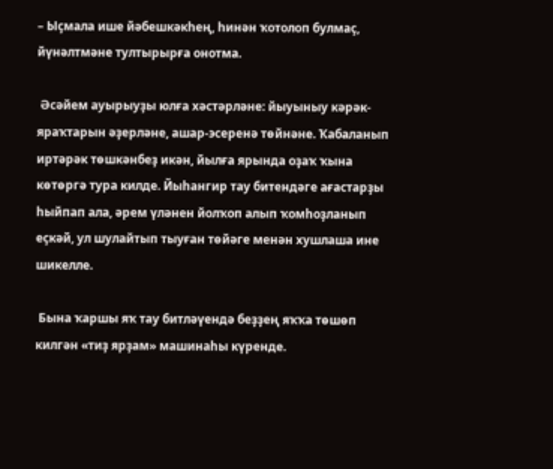– Ыҫмала ише йәбешкәкһең, һинән ҡотолоп булмаҫ, йүнәлтмәне тултырырға онотма.

 Әсәйем ауырыуҙы юлға хәстәрләне: йыуыныу кәрәк-яраҡтарын әҙерләне, ашар-эсеренә төйнәне. Ҡабаланып иртәрәк төшкәнбеҙ икән, йылға ярында оҙаҡ ҡына көтөргә тура килде. Йыһангир тау битендәге ағастарҙы һыйпап ала, әрем үләнен йолҡоп алып ҡомһоҙланып еҫкәй, ул шулайтып тыуған төйәге менән хушлаша ине шикелле.

 Бына ҡаршы яҡ тау битләүендә беҙҙең яҡҡа төшөп килгән «тиҙ ярҙам» машинаһы күренде.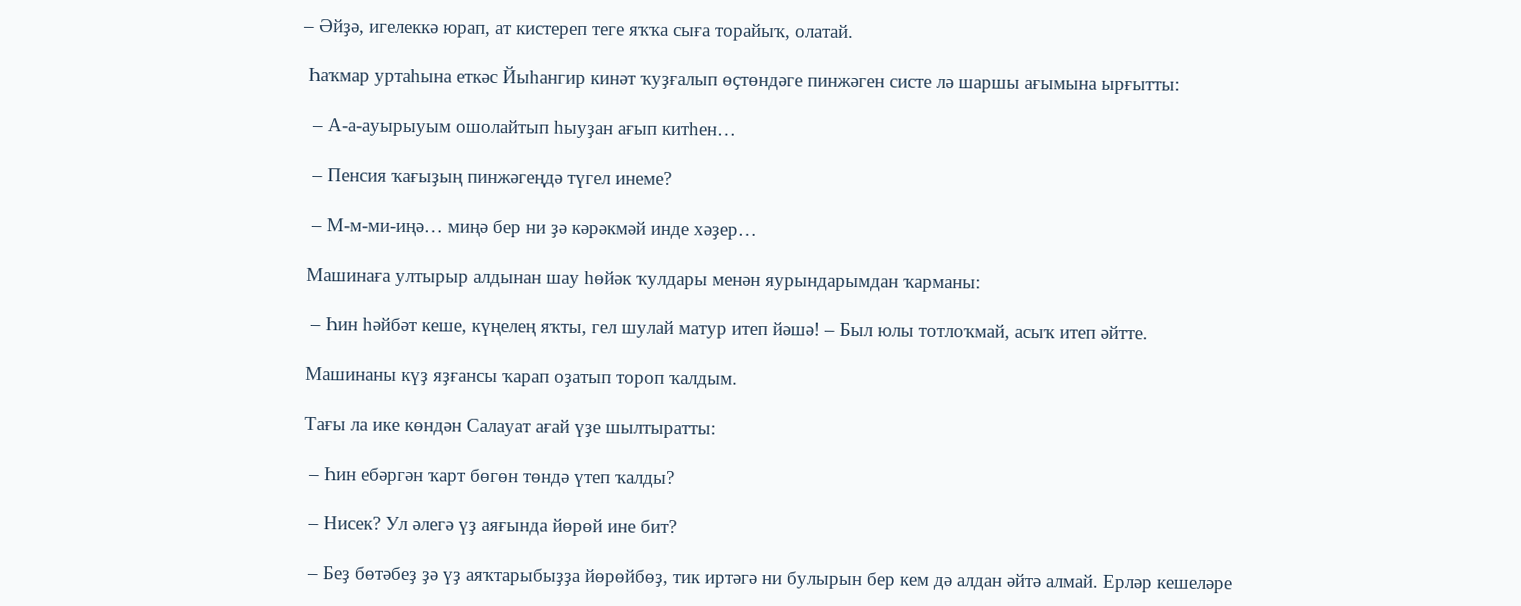– Әйҙә, игелеккә юрап, ат кистереп теге яҡҡа сыға торайыҡ, олатай.

 Һаҡмар уртаһына еткәс Йыһангир кинәт ҡуҙғалып өҫтөндәге пинжәген систе лә шаршы ағымына ырғытты:

  – А-а-ауырыуым ошолайтып һыуҙан ағып китһен…

  – Пенсия ҡағыҙың пинжәгеңдә түгел инеме?

  – М-м-ми-иңә… миңә бер ни ҙә кәрәкмәй инде хәҙер…

 Машинаға ултырыр алдынан шау һөйәк ҡулдары менән яурындарымдан ҡарманы:

  – Һин һәйбәт кеше, күңелең яҡты, гел шулай матур итеп йәшә! – Был юлы тотлоҡмай, асыҡ итеп әйтте.

 Машинаны күҙ яҙғансы ҡарап оҙатып тороп ҡалдым.

 Тағы ла ике көндән Салауат ағай үҙе шылтыратты:

  – Һин ебәргән ҡарт бөгөн төндә үтеп ҡалды?

  – Нисек? Ул әлегә үҙ аяғында йөрөй ине бит?

  – Беҙ бөтәбеҙ ҙә үҙ аяҡтарыбыҙҙа йөрөйбөҙ, тик иртәгә ни булырын бер кем дә алдан әйтә алмай. Ерләр кешеләре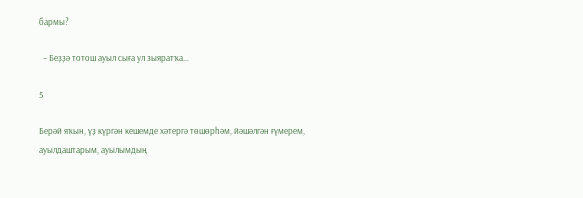бармы?

  – Беҙҙә тотош ауыл сыға ул зыяратҡа…

5

Берәй яҡын, үҙ күргән кешемде хәтергә төшөрһәм, йәшәлгән ғүмерем, ауылдаштарым, ауылымдың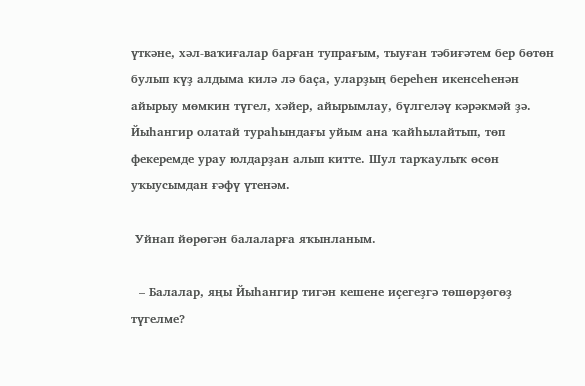үткәне, хәл-ваҡиғалар барған тупрағым, тыуған тәбиғәтем бер бөтөн булып күҙ алдыма килә лә баҫа, уларҙың береһен икенсеһенән айырыу мөмкин түгел, хәйер, айырымлау, бүлгеләү кәрәкмәй ҙә. Йыһангир олатай тураһындағы уйым ана ҡайһылайтып, төп фекеремде урау юлдарҙан алып китте. Шул тарҡаулыҡ өсөн уҡыусымдан ғәфү үтенәм.

 Уйнап йөрөгән балаларға яҡынланым.

  – Балалар, яңы Йыһангир тигән кешене иҫегеҙгә төшөрҙөгөҙ түгелме?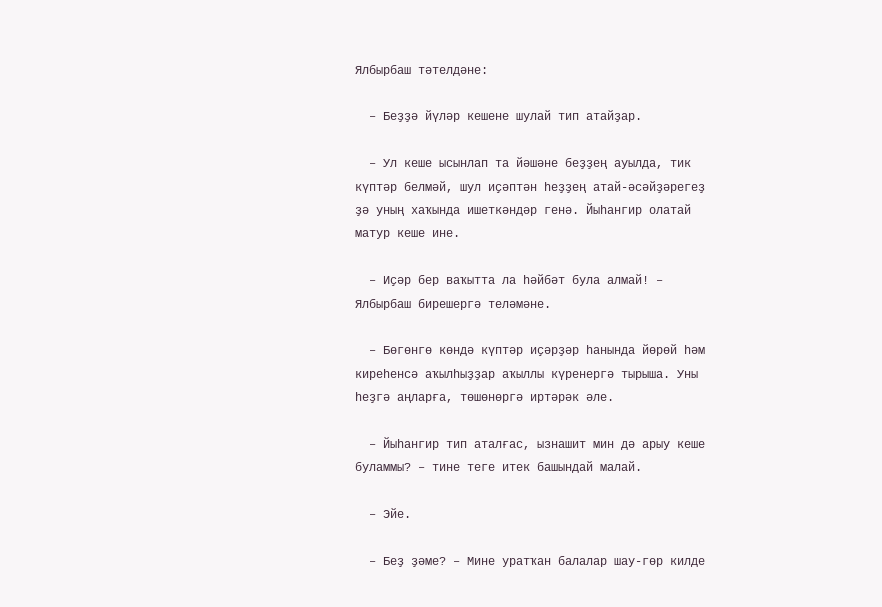Ялбырбаш тәтелдәне:

  – Беҙҙә йүләр кешене шулай тип атайҙар.

  – Ул кеше ысынлап та йәшәне беҙҙең ауылда, тик күптәр белмәй, шул иҫәптән һеҙҙең атай-әсәйҙәрегеҙ ҙә уның хаҡында ишеткәндәр генә. Йыһангир олатай матур кеше ине.

  – Иҫәр бер ваҡытта ла һәйбәт була алмай! – Ялбырбаш бирешергә теләмәне.

  – Бөгөнгө көндә күптәр иҫәрҙәр һанында йөрөй һәм киреһенсә аҡылһыҙҙар аҡыллы күренергә тырыша. Уны һеҙгә аңларға, төшөнөргә иртәрәк әле.

  – Йыһангир тип аталғас, ызнашит мин дә арыу кеше буламмы? – тине теге итек башындай малай.

  – Эйе.

  – Беҙ ҙәме? – Мине уратҡан балалар шау-гөр килде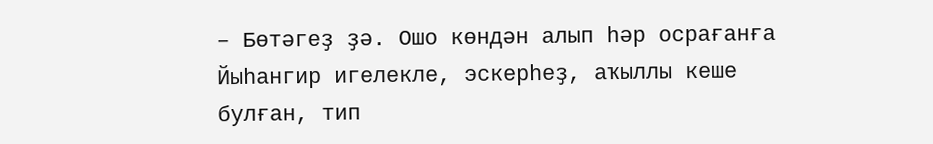– Бөтәгеҙ ҙә. Ошо көндән алып һәр осрағанға Йыһангир игелекле, эскерһеҙ, аҡыллы кеше булған, тип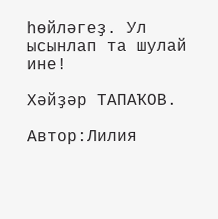һөйләгеҙ. Ул ысынлап та шулай ине!

Хәйҙәр ТАПАҠОВ.

Автор:Лилия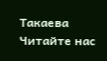Такаева
Читайте нас